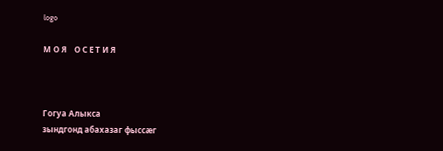logo

М О Я    О С Е Т И Я



Гогуа Алыкса
зындгонд абахазаг фыссæг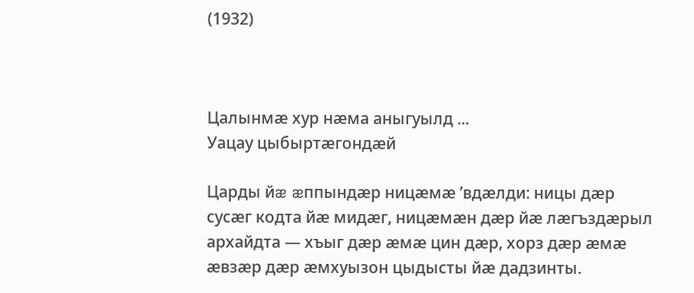(1932)



Цалынмæ хур нæма аныгуылд ...
Уацау цыбыртæгондæй

Царды йæ æппындæр ницæмæ ’вдæлди: ницы дæр сусæг кодта йæ мидæг, ницæмæн дæр йæ лæгъздæрыл архайдта — хъыг дæр æмæ цин дæр, хорз дæр æмæ æвзæр дæр æмхуызон цыдысты йæ дадзинты.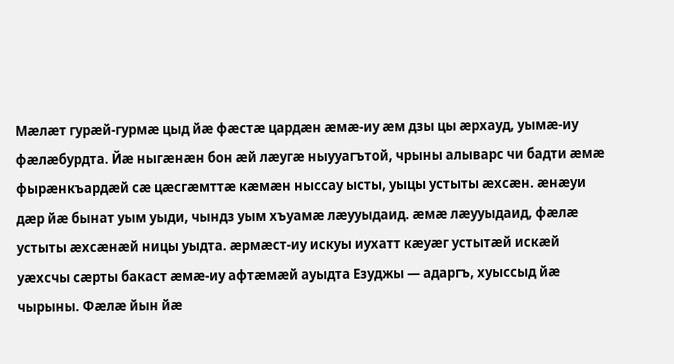Мæлæт гурæй-гурмæ цыд йæ фæстæ цардæн æмæ-иу æм дзы цы æрхауд, уымæ-иу фæлæбурдта. Йæ ныгæнæн бон æй лæугæ ныууагътой, чрыны алыварс чи бадти æмæ фырæнкъардæй сæ цæсгæмттæ кæмæн ныссау ысты, уыцы устыты æхсæн. æнæуи дæр йæ бынат уым уыди, чындз уым хъуамæ лæууыдаид. æмæ лæууыдаид, фæлæ устыты æхсæнæй ницы уыдта. æрмæст-иу искуы иухатт кæуæг устытæй искæй уæхсчы сæрты бакаст æмæ-иу афтæмæй ауыдта Езуджы — адаргъ, хуыссыд йæ чырыны. Фæлæ йын йæ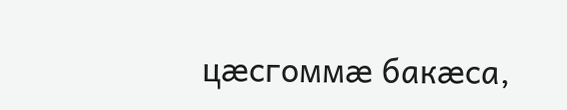цæсгоммæ бакæса,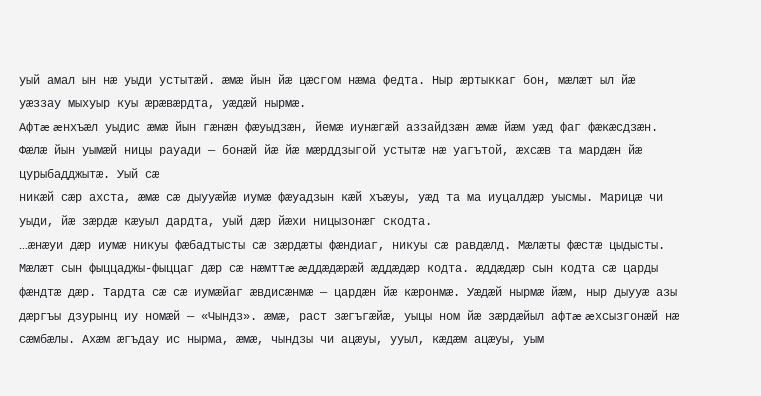уый амал ын нæ уыди устытæй. æмæ йын йæ цæсгом нæма федта. Ныр æртыккаг бон, мæлæт ыл йæ уæззау мыхуыр куы æрæвæрдта, уæдæй нырмæ.
Афтæ æнхъæл уыдис æмæ йын гæнæн фæуыдзæн, йемæ иунæгæй аззайдзæн æмæ йæм уæд фаг фæкæсдзæн. Фæлæ йын уымæй ницы рауади — бонæй йæ йæ мæрддзыгой устытæ нæ уагътой, æхсæв та мардæн йæ цурыбадджытæ. Уый сæ
никæй сæр ахста, æмæ сæ дыууæйæ иумæ фæуадзын кæй хъæуы, уæд та ма иуцалдæр уысмы. Марицæ чи уыди, йæ зæрдæ кæуыл дардта, уый дæр йæхи ницызонæг скодта.
...æнæуи дæр иумæ никуы фæбадтысты сæ зæрдæты фæндиаг, никуы сæ равдæлд. Мæлæты фæстæ цыдысты. Мæлæт сын фыццаджы-фыццаг дæр сæ нæмттæ æддæдæрæй æддæдæр кодта. æддæдæр сын кодта сæ царды фæндтæ дæр. Тардта сæ сæ иумæйаг æвдисæнмæ — цардæн йæ кæронмæ. Уæдæй нырмæ йæм, ныр дыууæ азы дæргъы дзурынц иу номæй — «Чындз». æмæ, раст зæгъгæйæ, уыцы ном йæ зæрдæйыл афтæ æхсызгонæй нæ сæмбæлы. Ахæм æгъдау ис нырма, æмæ, чындзы чи ацæуы, ууыл, кæдæм ацæуы, уым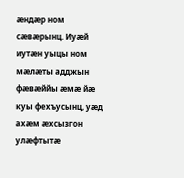æндæр ном сæвæрынц. Иуæй иутæн уыцы ном мæлæты адджын фæвæййы æмæ йæ куы фехъусынц, уæд ахæм æхсызгон улæфтытæ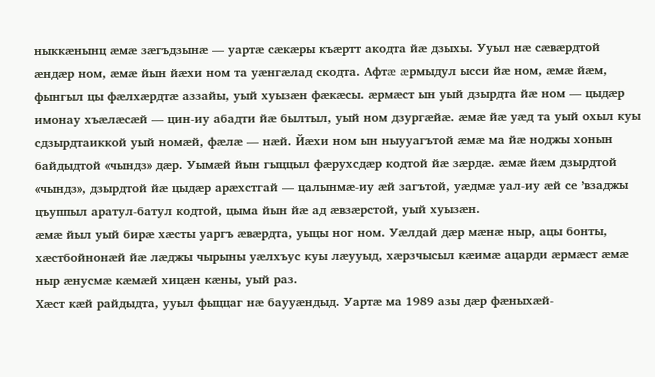ныккæнынц æмæ зæгъдзынæ — уартæ сæкæры къæртт акодта йæ дзыхы. Ууыл нæ сæвæрдтой æндæр ном, æмæ йын йæхи ном та уæнгæлад скодта. Афтæ æрмыдул ысси йæ ном, æмæ йæм, фынгыл цы фæлхæрдтæ аззайы, уый хуызæн фæкæсы. æрмæст ын уый дзырдта йæ ном — цыдæр имонау хъæлæсæй — цин-иу абадти йæ былтыл, уый ном дзургæйæ. æмæ йæ уæд та уый охыл куы сдзырдтаиккой уый номæй, фæлæ — нæй. Йæхи ном ын ныууагътой æмæ ма йæ ноджы хонын байдыдтой «чындз» дæр. Уымæй йын гыццыл фæрухсдæр кодтой йæ зæрдæ. æмæ йæм дзырдтой «чындз», дзырдтой йæ цыдæр арæхстгай — цалынмæ-иу æй загътой, уæдмæ уал-иу æй се ’взаджы цъуппыл аратул-батул кодтой, цыма йын йæ ад æвзæрстой, уый хуызæн.
æмæ йыл уый бирæ хæсты уаргъ æвæрдта, уыцы ног ном. Уæлдай дæр мæнæ ныр, ацы бонты, хæстбойнонæй йæ лæджы чырыны уæлхъус куы лæууыд, хæрзчысыл кæимæ ацарди æрмæст æмæ ныр æнусмæ кæмæй хицæн кæны, уый раз.
Хæст кæй райдыдта, ууыл фыццаг нæ баууæндыд. Уартæ ма 1989 азы дæр фæныхæй-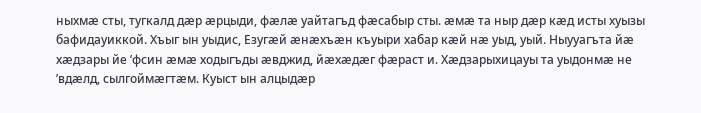ныхмæ сты, тугкалд дæр æрцыди, фæлæ уайтагъд фæсабыр сты. æмæ та ныр дæр кæд исты хуызы бафидауиккой. Хъыг ын уыдис, Езугæй æнæхъæн къуыри хабар кæй нæ уыд, уый. Ныууагъта йæ хæдзары йе ’фсин æмæ ходыгъды æвджид, йæхæдæг фæраст и. Хæдзарыхицауы та уыдонмæ не ’вдæлд, сылгоймæгтæм. Куыст ын алцыдæр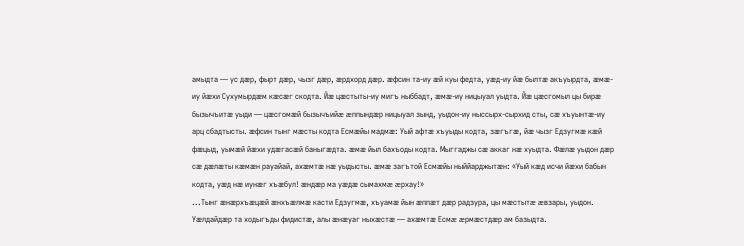амыдта — ус дæр, фырт дæр, чызг дæр, æрдхорд дæр. æфсин та-иу æй куы федта, уæд-иу йæ былтæ акъуырдта, æмæ-иу йæхи Сухумырдæм кæсæг скодта. Йæ цæстыты-иу мигъ ныббадт, æмæ-иу ницыуал уыдта. Йæ цæсгомыл цы бирæ бызычъитæ уыди — цæсгомæй бызычъийæ æппындæр ницыуал зынд, уыдон-иу ныссырх-сырхид сты, сæ хъуынтæ-иу арц сбадтысты. æфсин тынг мæсты кодта Есмæйы мадмæ: Уый афтæ хъуыды кодта, зæгъгæ, йæ чызг Едзугмæ кæй фæцыд, уымæй йæхи удæгасæй баныгæдта. æмæ йыл бахъоды кодта. Мыггаджы сæ аккаг нæ хуыдта. Фæлæ уыдон дæр сæ дæлæты кæмæн рауайай, ахæмтæ нæ уыдысты. æмæ загътой Есмæйы ныййарджытæн: «Уый кæд исчи йæхи бабын кодта, уæд нæ иунæг хъæбул! æндæр ма уæдæ сымахмæ æрхау!»
...Тынг æнæрхъæцæй æнхъæлмæ касти Едзугмæ, хъуамæ йын æппæт дæр радзура, цы мæстытæ æвзары, уыдон. Уæлдайдæр та ходыгъды фидистæ, алы æнæуаг ныхæстæ — ахæмтæ Есмæ æрмæстдæр ам базыдта.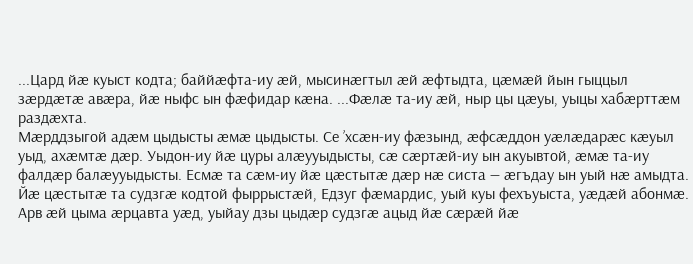...Цард йæ куыст кодта; баййæфта-иу æй, мысинæгтыл æй æфтыдта, цæмæй йын гыццыл зæрдæтæ авæра, йæ ныфс ын фæфидар кæна. ...Фæлæ та-иу æй, ныр цы цæуы, уыцы хабæрттæм раздæхта.
Мæрддзыгой адæм цыдысты æмæ цыдысты. Се ’хсæн-иу фæзынд, æфсæддон уæлæдарæс кæуыл уыд, ахæмтæ дæр. Уыдон-иу йæ цуры алæууыдысты, сæ сæртæй-иу ын акуывтой, æмæ та-иу фалдæр балæууыдысты. Есмæ та сæм-иу йæ цæстытæ дæр нæ систа — æгъдау ын уый нæ амыдта. Йæ цæстытæ та судзгæ кодтой фыррыстæй, Едзуг фæмардис, уый куы фехъуыста, уæдæй абонмæ. Арв æй цыма æрцавта уæд, уыйау дзы цыдæр судзгæ ацыд йæ сæрæй йæ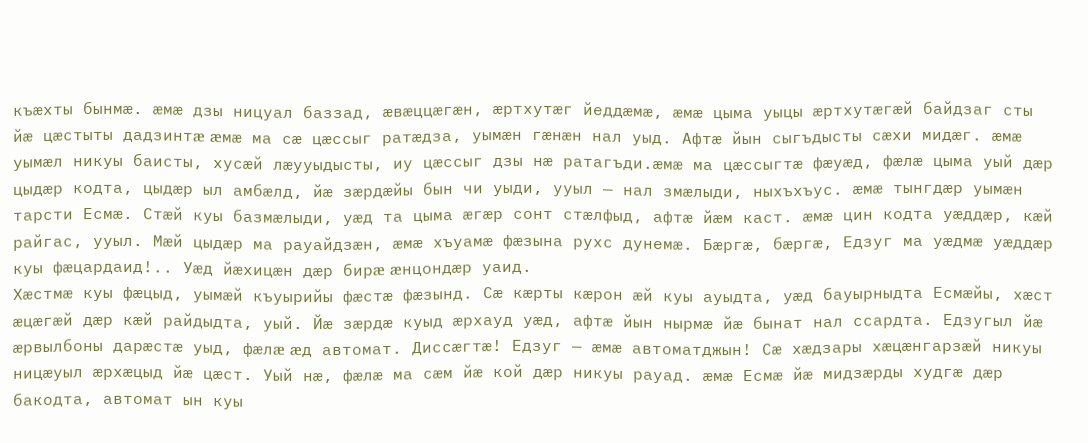къæхты бынмæ. æмæ дзы ницуал баззад, æвæццæгæн, æртхутæг йеддæмæ, æмæ цыма уыцы æртхутæгæй байдзаг сты йæ цæстыты дадзинтæ æмæ ма сæ цæссыг ратæдза, уымæн гæнæн нал уыд. Афтæ йын сыгъдысты сæхи мидæг. æмæ уымæл никуы баисты, хусæй лæууыдысты, иу цæссыг дзы нæ ратагъди.æмæ ма цæссыгтæ фæуæд, фæлæ цыма уый дæр цыдæр кодта, цыдæр ыл амбæлд, йæ зæрдæйы бын чи уыди, ууыл — нал змæлыди, ныхъхъус. æмæ тынгдæр уымæн тарсти Есмæ. Стæй куы базмæлыди, уæд та цыма æгæр сонт стæлфыд, афтæ йæм каст. æмæ цин кодта уæддæр, кæй райгас, ууыл. Мæй цыдæр ма рауайдзæн, æмæ хъуамæ фæзына рухс дунемæ. Бæргæ, бæргæ, Едзуг ма уæдмæ уæддæр куы фæцардаид!.. Уæд йæхицæн дæр бирæ æнцондæр уаид.
Хæстмæ куы фæцыд, уымæй къуырийы фæстæ фæзынд. Сæ кæрты кæрон æй куы ауыдта, уæд бауырныдта Есмæйы, хæст æцæгæй дæр кæй райдыдта, уый. Йæ зæрдæ куыд æрхауд уæд, афтæ йын нырмæ йæ бынат нал ссардта. Едзугыл йæ æрвылбоны дарæстæ уыд, фæлæ æд автомат. Диссæгтæ! Едзуг — æмæ автоматджын! Сæ хæдзары хæцæнгарзæй никуы ницæуыл æрхæцыд йæ цæст. Уый нæ, фæлæ ма сæм йæ кой дæр никуы рауад. æмæ Есмæ йæ мидзæрды худгæ дæр бакодта, автомат ын куы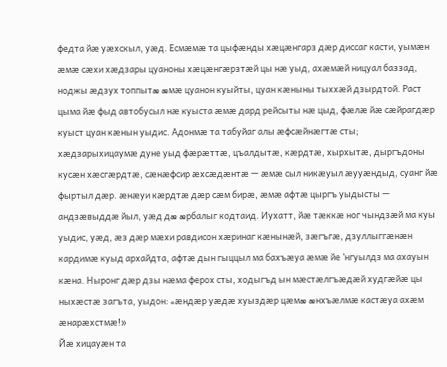федта йæ уæхскыл, уæд. Есмæмæ та цыфæнды хæцæнгарз дæр диссаг касти, уымæн æмæ сæхи хæдзары цуаноны хæцæнгæрзтæй цы нæ уыд, ахæмæй ницуал баззад, ноджы æдзух топпытæ æмæ цуанон куыйты, цуан кæныны тыххæй дзырдтой. Раст цыма йæ фыд автобусыл нæ куыста æмæ дард рейсыты нæ цыд, фæлæ йæ сæйрагдæр куыст цуан кæнын уыдис. Адонмæ та табуйаг алы æфсæйнæгтæ сты; хæдзарыхицаумæ дуне уыд фæрæттæ, цъалдытæ, кæрдтæ, хырхытæ, дыргъдоны кусæн хæсгæрдтæ, сæнæфсир æхсæдæнтæ — æмæ сыл никæуыл æууæндыд, суанг йæ фыртыл дæр. æнæуи кæрдтæ дæр сæм бирæ, æмæ афтæ цыргъ уыдысты — андзæвыддæ йыл, уæд дæ æрбалыг кодтаид. Иухатт, йæ тæккæ ног чындзæй ма куы уыдис, уæд, æз дæр мæхи равдисон хæринаг кæнынæй, зæгъгæ, дзуллыггæнæн кардимæ куыд архайдта, афтæ дын гыццыл ма бахъæуа æмæ йе ’нгуылдз ма ахауын кæна. Ныронг дæр дзы нæма ферох сты, ходыгъд ын мæстæлгъæдæй худгæйæ цы ныхæстæ загъта, уыдон: «æндæр уæдæ хуыздæр цæмæ æнхъæлмæ кастæуа ахæм æнарæхстмæ!»
Йæ хицауæн та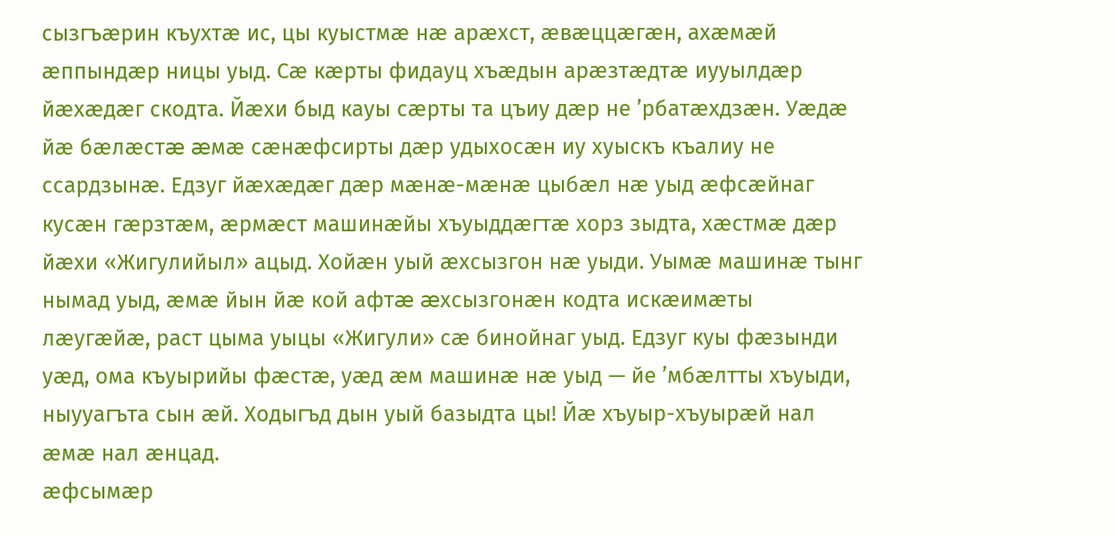сызгъæрин къухтæ ис, цы куыстмæ нæ арæхст, æвæццæгæн, ахæмæй æппындæр ницы уыд. Сæ кæрты фидауц хъæдын арæзтæдтæ иууылдæр йæхæдæг скодта. Йæхи быд кауы сæрты та цъиу дæр не ’рбатæхдзæн. Уæдæ йæ бæлæстæ æмæ сæнæфсирты дæр удыхосæн иу хуыскъ къалиу не ссардзынæ. Едзуг йæхæдæг дæр мæнæ-мæнæ цыбæл нæ уыд æфсæйнаг кусæн гæрзтæм, æрмæст машинæйы хъуыддæгтæ хорз зыдта, хæстмæ дæр йæхи «Жигулийыл» ацыд. Хойæн уый æхсызгон нæ уыди. Уымæ машинæ тынг нымад уыд, æмæ йын йæ кой афтæ æхсызгонæн кодта искæимæты лæугæйæ, раст цыма уыцы «Жигули» сæ бинойнаг уыд. Едзуг куы фæзынди уæд, ома къуырийы фæстæ, уæд æм машинæ нæ уыд — йе ’мбæлтты хъуыди, ныууагъта сын æй. Ходыгъд дын уый базыдта цы! Йæ хъуыр-хъуырæй нал æмæ нал æнцад.
æфсымæр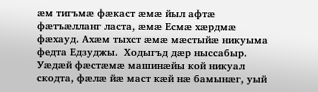æм тигъмæ фæкаст æмæ йыл афтæ фæтъæлланг ласта, æмæ Есмæ хæрдмæ фæхауд. Ахæм тыхст æмæ мæстыйæ никуыма федта Едзуджы.  Ходыгъд дæр ныссабыр. Уæдæй фæстæмæ машинæйы кой никуал скодта, фæлæ йæ маст кæй нæ бамынæг, уый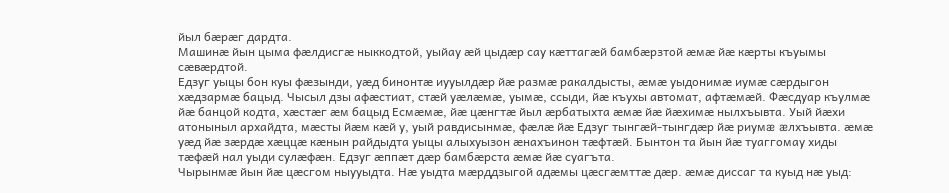йыл бæрæг дардта.
Машинæ йын цыма фæлдисгæ ныккодтой, уыйау æй цыдæр сау кæттагæй бамбæрзтой æмæ йæ кæрты къуымы сæвæрдтой.
Едзуг уыцы бон куы фæзынди, уæд бинонтæ иууылдæр йæ размæ ракалдысты, æмæ уыдонимæ иумæ сæрдыгон хæдзармæ бацыд. Чысыл дзы афæстиат, стæй уæлæмæ, уымæ, ссыди, йæ къухы автомат, афтæмæй. Фæсдуар къулмæ йæ банцой кодта, хæстæг æм бацыд Есмæмæ, йæ цæнгтæ йыл æрбатыхта æмæ йæ йæхимæ нылхъывта. Уый йæхи атоныныл архайдта, мæсты йæм кæй у, уый равдисынмæ, фæлæ йæ Едзуг тынгæй-тынгдæр йæ риумæ æлхъывта. æмæ уæд йæ зæрдæ хæццæ кæнын райдыдта уыцы алыхуызон æнахъинон тæфтæй. Бынтон та йын йæ туаггомау хиды тæфæй нал уыди сулæфæн. Едзуг æппæт дæр бамбæрста æмæ йæ суагъта.
Чырынмæ йын йæ цæсгом ныууыдта. Нæ уыдта мæрддзыгой адæмы цæсгæмттæ дæр. æмæ диссаг та куыд нæ уыд: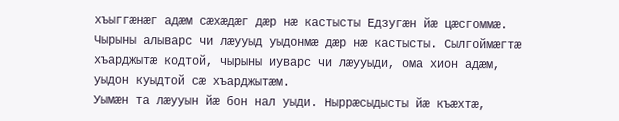хъыггæнæг адæм сæхæдæг дæр нæ кастысты Едзугæн йæ цæсгоммæ. Чырыны алыварс чи лæууыд уыдонмæ дæр нæ кастысты. Сылгоймæгтæ хъарджытæ кодтой, чырыны иуварс чи лæууыди, ома хион адæм, уыдон куыдтой сæ хъарджытæм.
Уымæн та лæууын йæ бон нал уыди. Ныррæсыдысты йæ къæхтæ,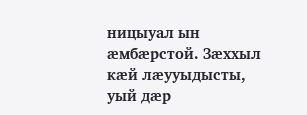ницыуал ын æмбæрстой. Зæххыл кæй лæууыдысты, уый дæр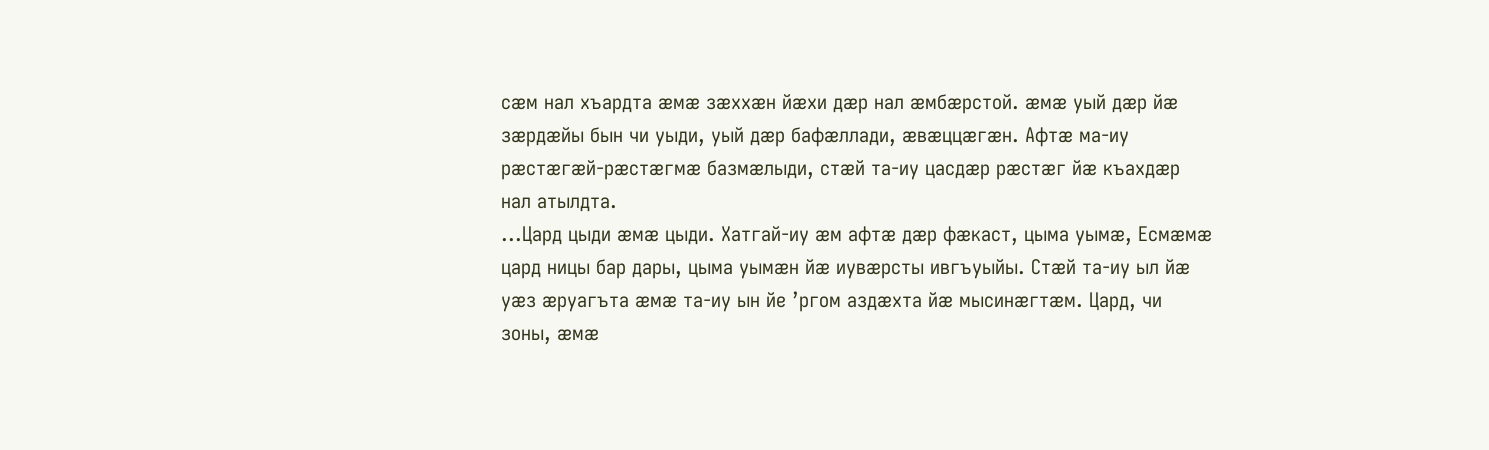сæм нал хъардта æмæ зæххæн йæхи дæр нал æмбæрстой. æмæ уый дæр йæ зæрдæйы бын чи уыди, уый дæр бафæллади, æвæццæгæн. Афтæ ма-иу рæстæгæй-рæстæгмæ базмæлыди, стæй та-иу цасдæр рæстæг йæ къахдæр нал атылдта.
...Цард цыди æмæ цыди. Хатгай-иу æм афтæ дæр фæкаст, цыма уымæ, Есмæмæ цард ницы бар дары, цыма уымæн йæ иувæрсты ивгъуыйы. Стæй та-иу ыл йæ уæз æруагъта æмæ та-иу ын йе ’ргом аздæхта йæ мысинæгтæм. Цард, чи зоны, æмæ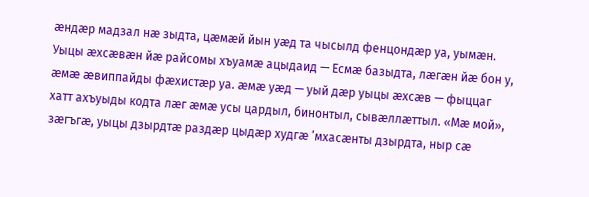æндæр мадзал нæ зыдта, цæмæй йын уæд та чысылд фенцондæр уа, уымæн.
Уыцы æхсæвæн йæ райсомы хъуамæ ацыдаид — Есмæ базыдта, лæгæн йæ бон у, æмæ æвиппайды фæхистæр уа. æмæ уæд — уый дæр уыцы æхсæв — фыццаг хатт ахъуыды кодта лæг æмæ усы цардыл, бинонтыл, сывæллæттыл. «Мæ мой», зæгъгæ, уыцы дзырдтæ раздæр цыдæр худгæ ’мхасæнты дзырдта, ныр сæ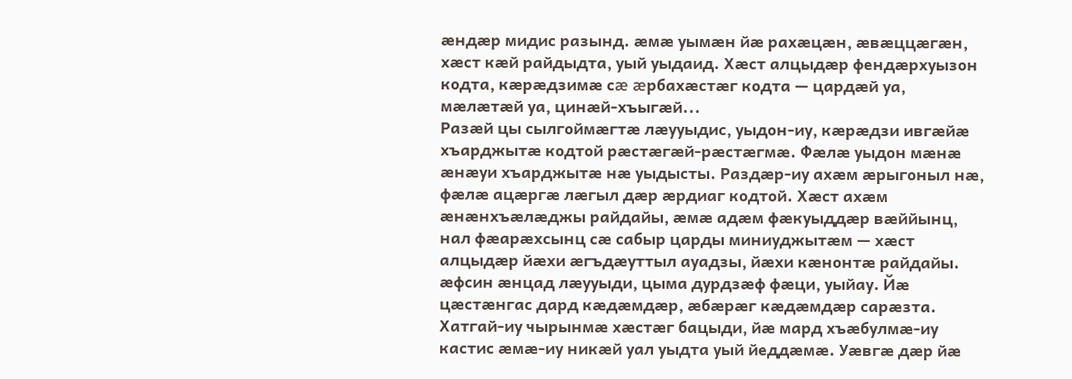æндæр мидис разынд. æмæ уымæн йæ рахæцæн, æвæццæгæн, хæст кæй райдыдта, уый уыдаид. Хæст алцыдæр фендæрхуызон кодта, кæрæдзимæ сæ æрбахæстæг кодта — цардæй уа, мæлæтæй уа, цинæй-хъыгæй...
Разæй цы сылгоймæгтæ лæууыдис, уыдон-иу, кæрæдзи ивгæйæ хъарджытæ кодтой рæстæгæй-рæстæгмæ. Фæлæ уыдон мæнæ æнæуи хъарджытæ нæ уыдысты. Раздæр-иу ахæм æрыгоныл нæ, фæлæ ацæргæ лæгыл дæр æрдиаг кодтой. Хæст ахæм æнæнхъæлæджы райдайы, æмæ адæм фæкуыддæр вæййынц, нал фæарæхсынц сæ сабыр царды миниуджытæм — хæст алцыдæр йæхи æгъдæуттыл ауадзы, йæхи кæнонтæ райдайы. æфсин æнцад лæууыди, цыма дурдзæф фæци, уыйау. Йæ цæстæнгас дард кæдæмдæр, æбæрæг кæдæмдæр сарæзта. Хатгай-иу чырынмæ хæстæг бацыди, йæ мард хъæбулмæ-иу кастис æмæ-иу никæй уал уыдта уый йеддæмæ. Уæвгæ дæр йæ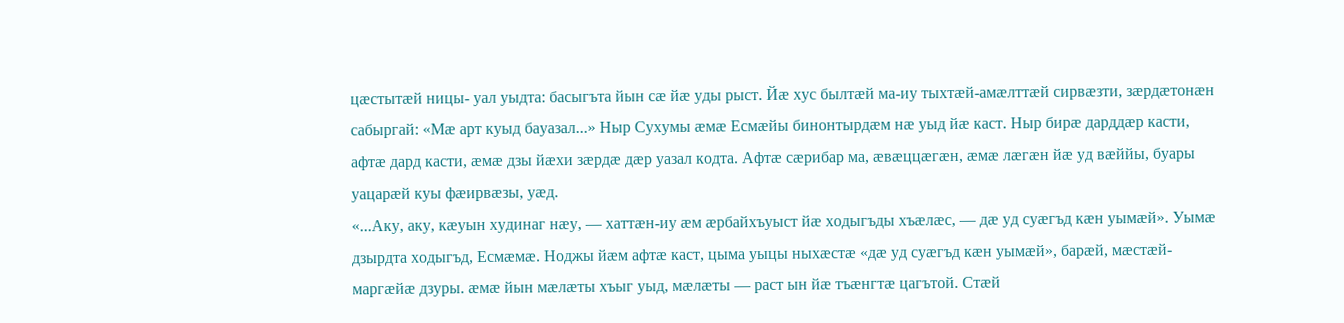цæстытæй ницы- уал уыдта: басыгъта йын сæ йæ уды рыст. Йæ хус былтæй ма-иу тыхтæй-амæлттæй сирвæзти, зæрдæтонæн сабыргай: «Мæ арт куыд бауазал...» Ныр Сухумы æмæ Есмæйы бинонтырдæм нæ уыд йæ каст. Ныр бирæ дарддæр касти, афтæ дард касти, æмæ дзы йæхи зæрдæ дæр уазал кодта. Афтæ сæрибар ма, æвæццæгæн, æмæ лæгæн йæ уд вæййы, буары уацарæй куы фæирвæзы, уæд.
«...Аку, аку, кæуын худинаг нæу, — хаттæн-иу æм æрбайхъуыст йæ ходыгъды хъæлæс, — дæ уд суæгъд кæн уымæй». Уымæ дзырдта ходыгъд, Есмæмæ. Ноджы йæм афтæ каст, цыма уыцы ныхæстæ «дæ уд суæгъд кæн уымæй», барæй, мæстæй- маргæйæ дзуры. æмæ йын мæлæты хъыг уыд, мæлæты — раст ын йæ тъæнгтæ цагътой. Стæй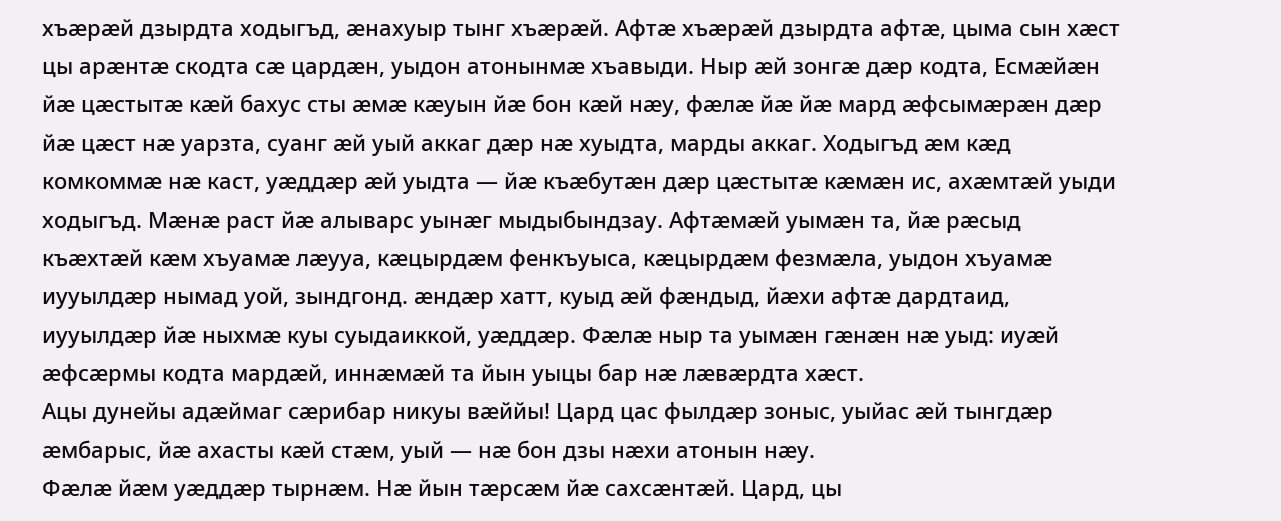хъæрæй дзырдта ходыгъд, æнахуыр тынг хъæрæй. Афтæ хъæрæй дзырдта афтæ, цыма сын хæст цы арæнтæ скодта сæ цардæн, уыдон атонынмæ хъавыди. Ныр æй зонгæ дæр кодта, Есмæйæн йæ цæстытæ кæй бахус сты æмæ кæуын йæ бон кæй нæу, фæлæ йæ йæ мард æфсымæрæн дæр йæ цæст нæ уарзта, суанг æй уый аккаг дæр нæ хуыдта, марды аккаг. Ходыгъд æм кæд комкоммæ нæ каст, уæддæр æй уыдта — йæ къæбутæн дæр цæстытæ кæмæн ис, ахæмтæй уыди ходыгъд. Мæнæ раст йæ алыварс уынæг мыдыбындзау. Афтæмæй уымæн та, йæ рæсыд къæхтæй кæм хъуамæ лæууа, кæцырдæм фенкъуыса, кæцырдæм фезмæла, уыдон хъуамæ иууылдæр нымад уой, зындгонд. æндæр хатт, куыд æй фæндыд, йæхи афтæ дардтаид, иууылдæр йæ ныхмæ куы суыдаиккой, уæддæр. Фæлæ ныр та уымæн гæнæн нæ уыд: иуæй æфсæрмы кодта мардæй, иннæмæй та йын уыцы бар нæ лæвæрдта хæст.
Ацы дунейы адæймаг сæрибар никуы вæййы! Цард цас фылдæр зоныс, уыйас æй тынгдæр æмбарыс, йæ ахасты кæй стæм, уый — нæ бон дзы нæхи атонын нæу.
Фæлæ йæм уæддæр тырнæм. Нæ йын тæрсæм йæ сахсæнтæй. Цард, цы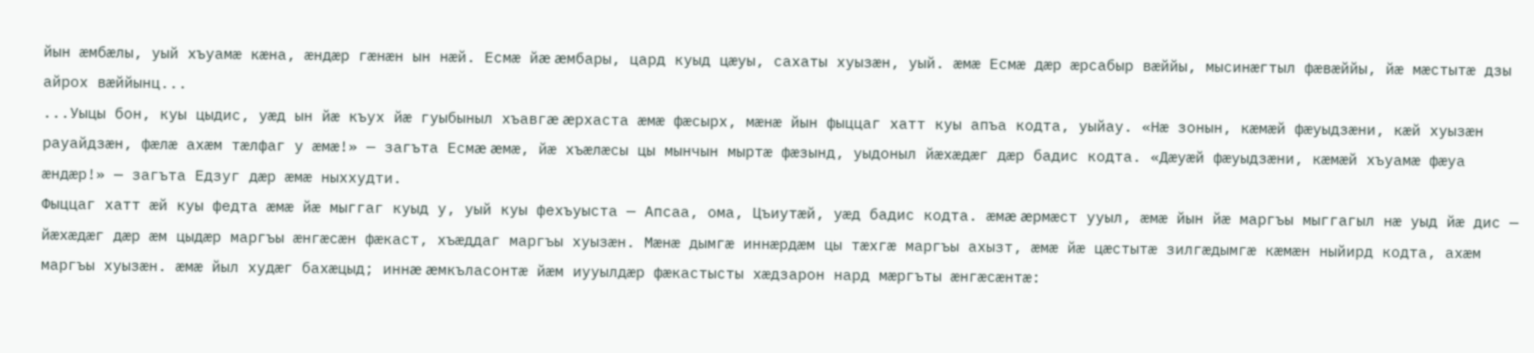йын æмбæлы, уый хъуамæ кæна, æндæр гæнæн ын нæй. Есмæ йæ æмбары, цард куыд цæуы, сахаты хуызæн, уый. æмæ Есмæ дæр æрсабыр вæййы, мысинæгтыл фæвæййы, йæ мæстытæ дзы айрох вæййынц...
...Уыцы бон, куы цыдис, уæд ын йæ къух йæ гуыбыныл хъавгæ æрхаста æмæ фæсырх, мæнæ йын фыццаг хатт куы апъа кодта, уыйау. «Нæ зонын, кæмæй фæуыдзæни, кæй хуызæн рауайдзæн, фæлæ ахæм тæлфаг у æмæ!» — загъта Есмæ æмæ, йæ хъæлæсы цы мынчын мыртæ фæзынд, уыдоныл йæхæдæг дæр бадис кодта. «Дæуæй фæуыдзæни, кæмæй хъуамæ фæуа æндæр!» — загъта Едзуг дæр æмæ ныххудти.
Фыццаг хатт æй куы федта æмæ йæ мыггаг куыд у, уый куы фехъуыста — Апсаа, ома, Цъиутæй, уæд бадис кодта. æмæ æрмæст ууыл, æмæ йын йæ маргъы мыггагыл нæ уыд йæ дис — йæхæдæг дæр æм цыдæр маргъы æнгæсæн фæкаст, хъæддаг маргъы хуызæн. Мæнæ дымгæ иннæрдæм цы тæхгæ маргъы ахызт, æмæ йæ цæстытæ зилгæдымгæ кæмæн ныйирд кодта, ахæм маргъы хуызæн. æмæ йыл худæг бахæцыд; иннæ æмкъласонтæ йæм иууылдæр фæкастысты хæдзарон нард мæргъты æнгæсæнтæ: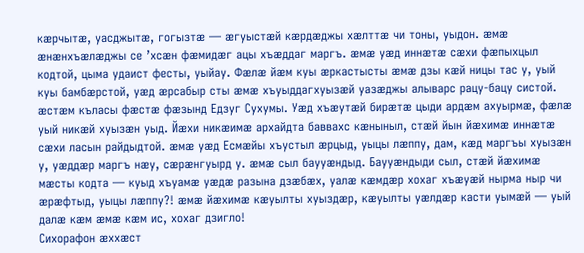кæрчытæ, уасджытæ, гогызтæ — æгуыстæй кæрдæджы хæлттæ чи тоны, уыдон. æмæ æнæнхъæлæджы се ’хсæн фæмидæг ацы хъæддаг маргъ. æмæ уæд иннæтæ сæхи фæпыхцыл кодтой, цыма удаист фесты, уыйау. Фæлæ йæм куы æркастысты æмæ дзы кæй ницы тас у, уый куы бамбæрстой, уæд æрсабыр сты æмæ хъуыддагхуызæй уазæджы алыварс рацу-бацу систой.
æстæм къласы фæстæ фæзынд Едзуг Сухумы. Уæд хъæутæй бирæтæ цыди ардæм ахуырмæ, фæлæ уый никæй хуызæн уыд. Йæхи никæимæ архайдта баввахс кæныныл, стæй йын йæхимæ иннæтæ сæхи ласын райдыдтой. æмæ уæд Есмæйы хъустыл æрцыд, уыцы лæппу, дам, кæд маргъы хуызæн у, уæддæр маргъ нæу, сæрæнгуырд у. æмæ сыл баууæндыд. Баууæндыди сыл, стæй йæхимæ мæсты кодта — куыд хъуамæ уæдæ разына дзæбæх, уалæ кæмдæр хохаг хъæуæй нырма ныр чи æрæфтыд, уыцы лæппу?! æмæ йæхимæ кæуылты хуыздæр, кæуылты уæлдæр касти уымæй — уый далæ кæм æмæ кæм ис, хохаг дзигло!
Сихорафон æххæст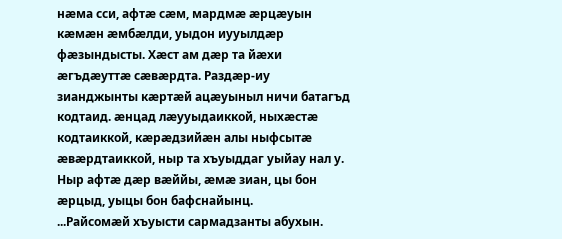нæма сси, афтæ сæм, мардмæ æрцæуын кæмæн æмбæлди, уыдон иууылдæр фæзындысты. Хæст ам дæр та йæхи æгъдæуттæ сæвæрдта. Раздæр-иу зианджынты кæртæй ацæуыныл ничи батагъд кодтаид. æнцад лæууыдаиккой, ныхæстæ кодтаиккой, кæрæдзийæн алы ныфсытæ æвæрдтаиккой, ныр та хъуыддаг уыйау нал у. Ныр афтæ дæр вæййы, æмæ зиан, цы бон æрцыд, уыцы бон бафснайынц.
...Райсомæй хъуысти сармадзанты абухын.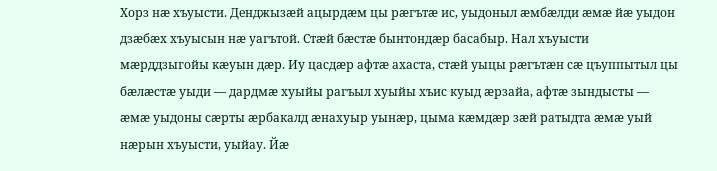Хорз нæ хъуысти. Денджызæй ацырдæм цы рæгътæ ис, уыдоныл æмбæлди æмæ йæ уыдон дзæбæх хъуысын нæ уагътой. Стæй бæстæ бынтондæр басабыр. Нал хъуысти мæрддзыгойы кæуын дæр. Иу цасдæр афтæ ахаста, стæй уыцы рæгътæн сæ цъуппытыл цы бæлæстæ уыди — дардмæ хуыйы рагъыл хуыйы хъис куыд æрзайа, афтæ зындысты — æмæ уыдоны сæрты æрбакалд æнахуыр уынæр, цыма кæмдæр зæй ратыдта æмæ уый нæрын хъуысти, уыйау. Йæ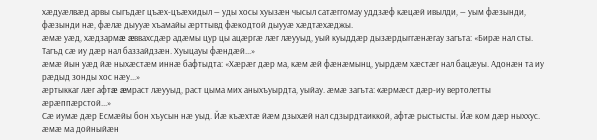хæдуæлвæд арвы сыгъдæг цъæх-цъæхидыл — уды хосы хуызæн чысыл сатæггомау уддзæф кæцæй ивылди, — уым фæзынди, фæзынди нæ, фæлæ дыууæ хъамайы æрттывд фæкодтой дыууæ хæдтæхæджы.
æмæ уæд, хæдзармæ æввахсдæр адæмы цур цы ацæргæ лæг лæууыд, уый куыддæр дызæрдыггæнæгау загъта: «Бирæ нал сты. Тагъд сæ иу дæр нал баззайдзæн. Хуыцауы фæндæй...»
æмæ йын уæд йæ ныхæстæм иннæ бафтыдта: «Хæрæг дæр ма, кæм æй фæнæмынц, уырдæм хæстæг нал бацæуы. Адонæн та иу рæдыд зонды хос нæу...»
æртыккаг лæг афтæ æмраст лæууыд, раст цыма мих аныхъуырдта, уыйау. æмæ загъта: «æрмæст дæр-иу вертолетты æрæппæрстой...»
Сæ иумæ дæр Есмæйы бон хъусын нæ уыд. Йæ къæхтæ йæм дзыхæй нал сдзырдтаиккой, афтæ рыстысты. Йæ ком дæр ныххус. æмæ ма дойныйæн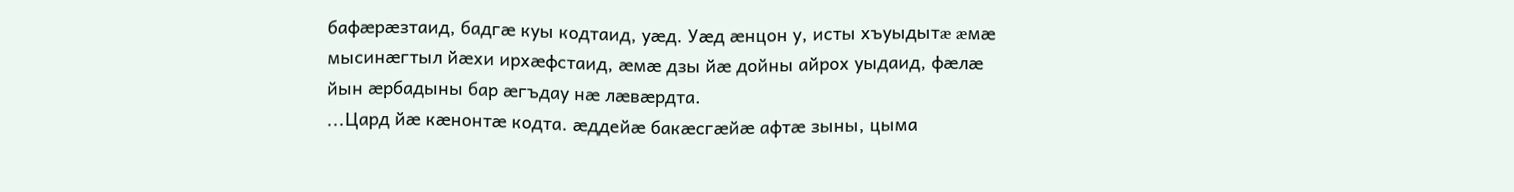бафæрæзтаид, бадгæ куы кодтаид, уæд. Уæд æнцон у, исты хъуыдытæ æмæ мысинæгтыл йæхи ирхæфстаид, æмæ дзы йæ дойны айрох уыдаид, фæлæ йын æрбадыны бар æгъдау нæ лæвæрдта.
...Цард йæ кæнонтæ кодта. æддейæ бакæсгæйæ афтæ зыны, цыма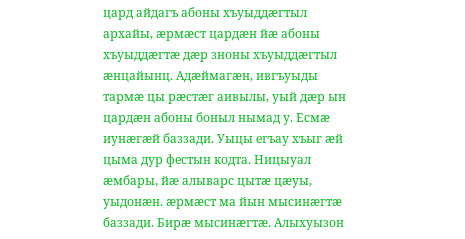цард айдагъ абоны хъуыддæгтыл архайы, æрмæст цардæн йæ абоны хъуыддæгтæ дæр зноны хъуыддæгтыл æнцайынц. Адæймагæн, ивгъуыды тармæ цы рæстæг аивылы, уый дæр ын цардæн абоны боныл нымад у. Есмæ иунæгæй баззади. Уыцы егъау хъыг æй цыма дур фестын кодта. Ницыуал æмбары, йæ алыварс цытæ цæуы, уыдонæн. æрмæст ма йын мысинæгтæ баззади. Бирæ мысинæгтæ. Алыхуызон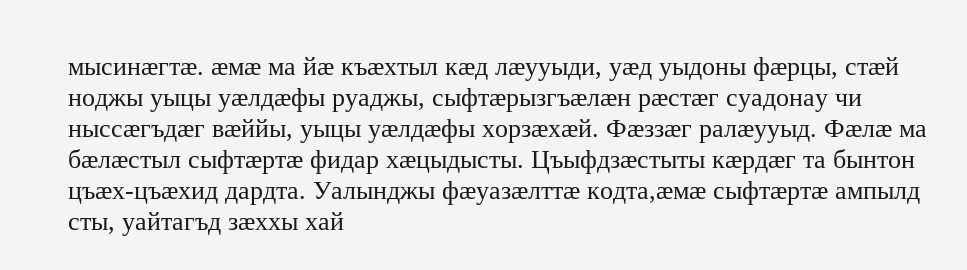мысинæгтæ. æмæ ма йæ къæхтыл кæд лæууыди, уæд уыдоны фæрцы, стæй ноджы уыцы уæлдæфы руаджы, сыфтæрызгъæлæн рæстæг суадонау чи ныссæгъдæг вæййы, уыцы уæлдæфы хорзæхæй. Фæззæг ралæууыд. Фæлæ ма бæлæстыл сыфтæртæ фидар хæцыдысты. Цъыфдзæстыты кæрдæг та бынтон цъæх-цъæхид дардта. Уалынджы фæуазæлттæ кодта,æмæ сыфтæртæ ампылд сты, уайтагъд зæххы хай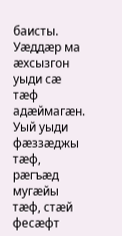баисты. Уæддæр ма æхсызгон уыди сæ тæф адæймагæн. Уый уыди фæззæджы тæф, рæгъæд мугæйы тæф, стæй фесæфт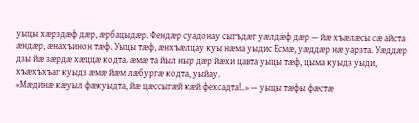уыцы хæрздæф дæр, æрбацыдæр. Фендæр суадонау сыгъдæг уæлдæф дæр — йæ хъæлæсы сæ айста æндæр, æнахъинон тæф. Уыцы тæф, æнхъæлцау куы нæма уыдис Есмæ, уæддæр нæ уарзта. Уæддæр дзы йæ зæрдæ хæццæ кодта. æмæ та йыл ныр дæр йæхи цавта уыцы тæф, цыма куыдз уыди, хъæхъхъаг куыдз æмæ йæм лæбургæ кодта, уыйау.
«Мæдинæ кæуыл фæкуыдта, йæ цæссыгæй кæй фехсадта!..» — уыцы тæфы фæстæ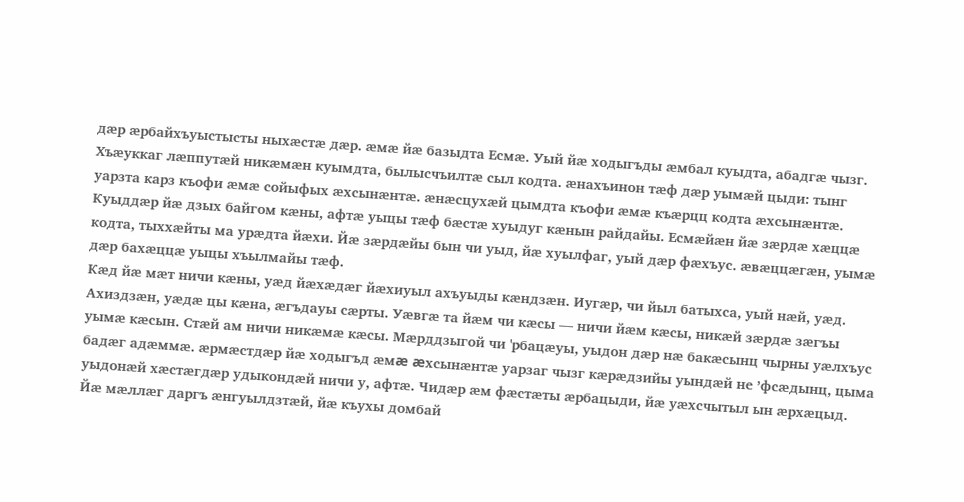дæр æрбайхъуыстысты ныхæстæ дæр. æмæ йæ базыдта Есмæ. Уый йæ ходыгъды æмбал куыдта, абадгæ чызг. Хъæуккаг лæппутæй никæмæн куымдта, былысчъилтæ сыл кодта. æнахъинон тæф дæр уымæй цыди: тынг уарзта карз къофи æмæ сойыфых æхсынæнтæ. æнæсцухæй цымдта къофи æмæ къæрцц кодта æхсынæнтæ. Куыддæр йæ дзых байгом кæны, афтæ уыцы тæф бæстæ хуыдуг кæнын райдайы. Есмæйæн йæ зæрдæ хæццæ кодта, тыххæйты ма урæдта йæхи. Йæ зæрдæйы бын чи уыд, йæ хуылфаг, уый дæр фæхъус. æвæццæгæн, уымæ дæр бахæццæ уыцы хъылмайы тæф.
Кæд йæ мæт ничи кæны, уæд йæхæдæг йæхиуыл ахъуыды кæндзæн. Иугæр, чи йыл батыхса, уый нæй, уæд. Ахиздзæн, уæдæ цы кæна, æгъдауы сæрты. Уæвгæ та йæм чи кæсы — ничи йæм кæсы, никæй зæрдæ зæгъы уымæ кæсын. Стæй ам ничи никæмæ кæсы. Мæрддзыгой чи 'рбацæуы, уыдон дæр нæ бакæсынц чырны уæлхъус бадæг адæммæ. æрмæстдæр йæ ходыгъд æмæ æхсынæнтæ уарзаг чызг кæрæдзийы уындæй не ’фсæдынц, цыма уыдонæй хæстæгдæр удыкондæй ничи у, афтæ. Чидæр æм фæстæты æрбацыди, йæ уæхсчытыл ын æрхæцыд. Йæ мæллæг даргъ æнгуылдзтæй, йæ къухы домбай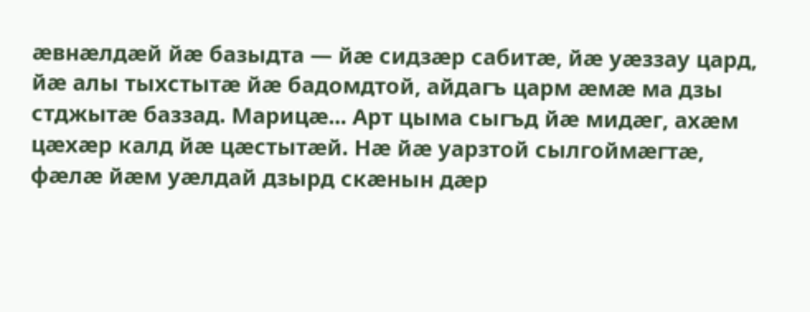æвнæлдæй йæ базыдта — йæ сидзæр сабитæ, йæ уæззау цард, йæ алы тыхстытæ йæ бадомдтой, айдагъ царм æмæ ма дзы стджытæ баззад. Марицæ... Арт цыма сыгъд йæ мидæг, ахæм цæхæр калд йæ цæстытæй. Нæ йæ уарзтой сылгоймæгтæ, фæлæ йæм уæлдай дзырд скæнын дæр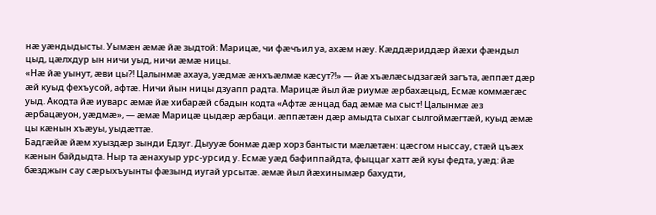нæ уæндыдысты. Уымæн æмæ йæ зыдтой: Марицæ, чи фæчъил уа, ахæм нæу. Кæддæриддæр йæхи фæндыл цыд, цæлхдур ын ничи уыд, ничи æмæ ницы.
«Нæ йæ уынут, æви цы?! Цалынмæ ахауа, уæдмæ æнхъæлмæ кæсут?!» — йæ хъæлæсыдзагæй загъта, æппæт дæр æй куыд фехъусой, афтæ. Ничи йын ницы дзуапп радта. Марицæ йыл йæ риумæ æрбахæцыд, Есмæ коммæгæс уыд. Акодта йæ иуварс æмæ йæ хибарæй сбадын кодта «Афтæ æнцад бад æмæ ма сыст! Цалынмæ æз æрбацæуон, уæдмæ», — æмæ Марицæ цыдæр æрбаци. æппæтæн дæр амыдта сыхаг сылгоймæгтæй, куыд æмæ цы кæнын хъæуы, уыдæттæ.
Бадгæйæ йæм хуыздæр зынди Едзуг. Дыууæ бонмæ дæр хорз бантысти мæлæтæн: цæсгом ныссау, стæй цъæх кæнын байдыдта. Ныр та æнахуыр урс-урсид у. Есмæ уæд бафиппайдта, фыццаг хатт æй куы федта, уæд: йæ бæзджын сау сæрыхъуынты фæзынд иугай урсытæ. æмæ йыл йæхинымæр бахудти,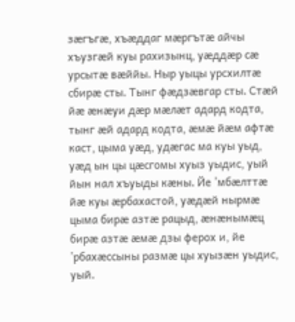зæгъгæ, хъæддаг мæргътæ айчы хъузгæй куы рахизынц, уæддæр сæ урсытæ вæййы. Ныр уыцы урсхилтæ сбирæ сты. Тынг фæдзæвгар сты. Стæй йæ æнæуи дæр мæлæт адард кодта, тынг æй адард кодта, æмæ йæм афтæ каст, цыма уæд, удæгас ма куы уыд, уæд ын цы цæсгомы хуыз уыдис, уый йын нал хъуыды кæны. Йе ’мбæлттæ йæ куы æрбахастой, уæдæй нырмæ цыма бирæ азтæ рацыд, æнæнымæц бирæ азтæ æмæ дзы ферох и, йе ’рбахæссыны размæ цы хуызæн уыдис, уый.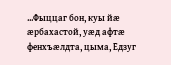...Фыццаг бон, куы йæ æрбахастой, уæд афтæ фенхъæлдта, цыма, Едзуг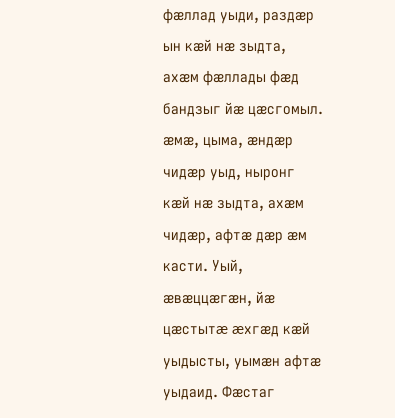фæллад уыди, раздæр ын кæй нæ зыдта, ахæм фæллады фæд бандзыг йæ цæсгомыл. æмæ, цыма, æндæр чидæр уыд, ныронг кæй нæ зыдта, ахæм чидæр, афтæ дæр æм касти. Уый, æвæццæгæн, йæ цæстытæ æхгæд кæй уыдысты, уымæн афтæ уыдаид. Фæстаг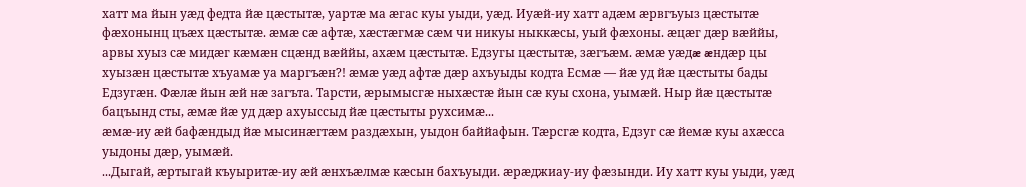хатт ма йын уæд федта йæ цæстытæ, уартæ ма æгас куы уыди, уæд. Иуæй-иу хатт адæм æрвгъуыз цæстытæ фæхонынц цъæх цæстытæ. æмæ сæ афтæ, хæстæгмæ сæм чи никуы ныккæсы, уый фæхоны. æцæг дæр вæййы, арвы хуыз сæ мидæг кæмæн сцæнд вæййы, ахæм цæстытæ. Едзугы цæстытæ, зæгъæм. æмæ уæдæ æндæр цы хуызæн цæстытæ хъуамæ уа маргъæн?! æмæ уæд афтæ дæр ахъуыды кодта Есмæ — йæ уд йæ цæстыты бады Едзугæн. Фæлæ йын æй нæ загъта. Тарсти, æрымысгæ ныхæстæ йын сæ куы схона, уымæй. Ныр йæ цæстытæ бацъынд сты, æмæ йæ уд дæр ахуыссыд йæ цæстыты рухсимæ...
æмæ-иу æй бафæндыд йæ мысинæгтæм раздæхын, уыдон баййафын. Тæрсгæ кодта, Едзуг сæ йемæ куы ахæсса уыдоны дæр, уымæй.
...Дыгай, æртыгай къуыритæ-иу æй æнхъæлмæ кæсын бахъуыди. æрæджиау-иу фæзынди. Иу хатт куы уыди, уæд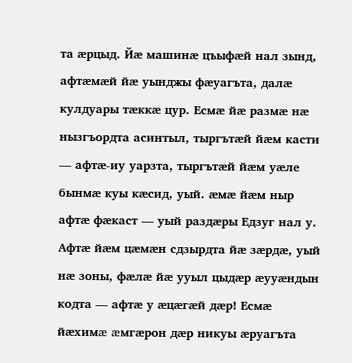та æрцыд. Йæ машинæ цъыфæй нал зынд, афтæмæй йæ уынджы фæуагъта, далæ кулдуары тæккæ цур. Есмæ йæ размæ нæ нызгъордта асинтыл, тыргътæй йæм касти — афтæ-иу уарзта, тыргътæй йæм уæле бынмæ куы кæсид, уый. æмæ йæм ныр афтæ фæкаст — уый раздæры Едзуг нал у. Афтæ йæм цæмæн сдзырдта йæ зæрдæ, уый нæ зоны, фæлæ йæ ууыл цыдæр æууæндын кодта — афтæ у æцæгæй дæр! Есмæ йæхимæ æмгæрон дæр никуы æруагъта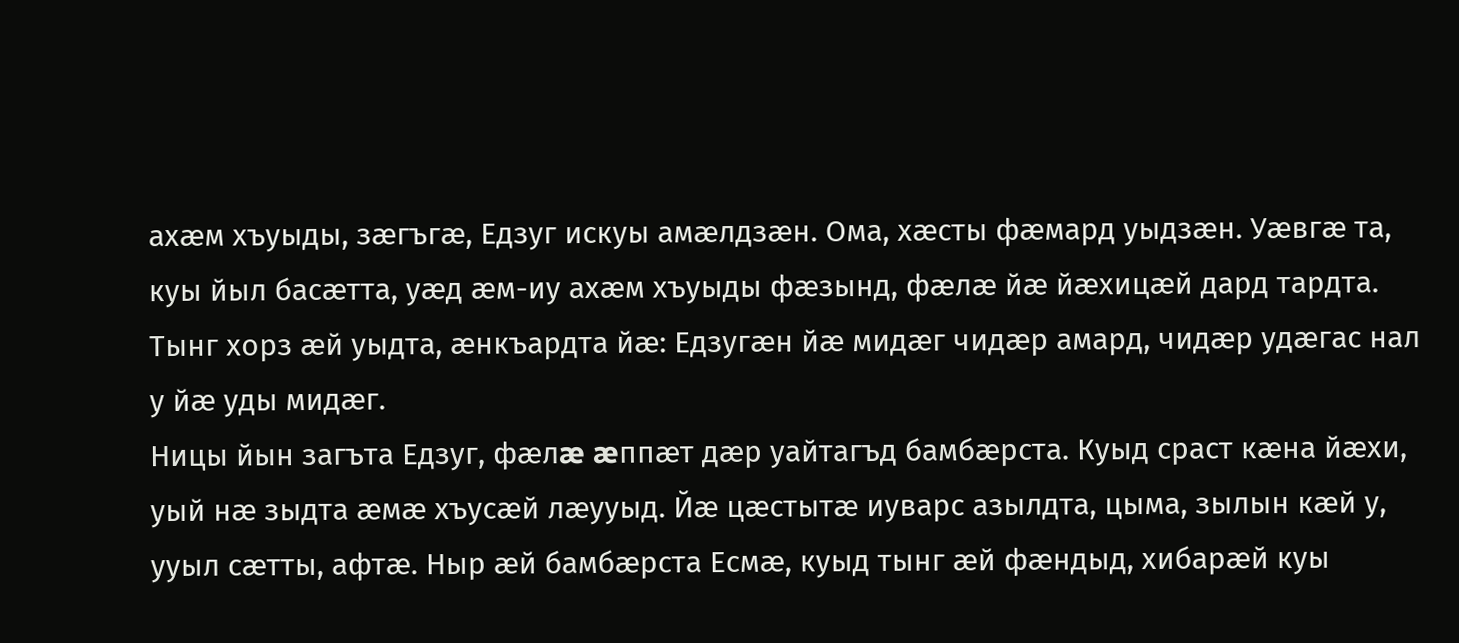ахæм хъуыды, зæгъгæ, Едзуг искуы амæлдзæн. Ома, хæсты фæмард уыдзæн. Уæвгæ та, куы йыл басæтта, уæд æм-иу ахæм хъуыды фæзынд, фæлæ йæ йæхицæй дард тардта. Тынг хорз æй уыдта, æнкъардта йæ: Едзугæн йæ мидæг чидæр амард, чидæр удæгас нал у йæ уды мидæг.
Ницы йын загъта Едзуг, фæлæ æппæт дæр уайтагъд бамбæрста. Куыд сраст кæна йæхи, уый нæ зыдта æмæ хъусæй лæууыд. Йæ цæстытæ иуварс азылдта, цыма, зылын кæй у, ууыл сæтты, афтæ. Ныр æй бамбæрста Есмæ, куыд тынг æй фæндыд, хибарæй куы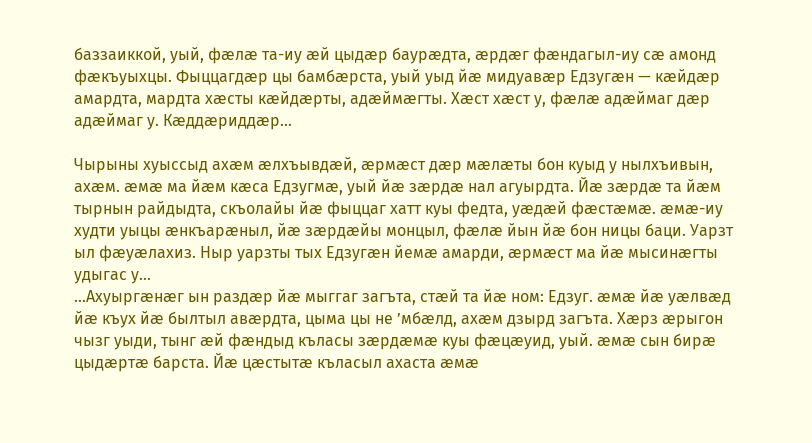баззаиккой, уый, фæлæ та-иу æй цыдæр баурæдта, æрдæг фæндагыл-иу сæ амонд фæкъуыхцы. Фыццагдæр цы бамбæрста, уый уыд йæ мидуавæр Едзугæн — кæйдæр амардта, мардта хæсты кæйдæрты, адæймæгты. Хæст хæст у, фæлæ адæймаг дæр адæймаг у. Кæддæриддæр...

Чырыны хуыссыд ахæм æлхъывдæй, æрмæст дæр мæлæты бон куыд у нылхъивын, ахæм. æмæ ма йæм кæса Едзугмæ, уый йæ зæрдæ нал агуырдта. Йæ зæрдæ та йæм тырнын райдыдта, скъолайы йæ фыццаг хатт куы федта, уæдæй фæстæмæ. æмæ-иу худти уыцы æнкъарæныл, йæ зæрдæйы монцыл, фæлæ йын йæ бон ницы баци. Уарзт ыл фæуæлахиз. Ныр уарзты тых Едзугæн йемæ амарди, æрмæст ма йæ мысинæгты удыгас у...
...Ахуыргæнæг ын раздæр йæ мыггаг загъта, стæй та йæ ном: Едзуг. æмæ йæ уæлвæд йæ къух йæ былтыл авæрдта, цыма цы не ’мбæлд, ахæм дзырд загъта. Хæрз æрыгон чызг уыди, тынг æй фæндыд къласы зæрдæмæ куы фæцæуид, уый. æмæ сын бирæ цыдæртæ барста. Йæ цæстытæ къласыл ахаста æмæ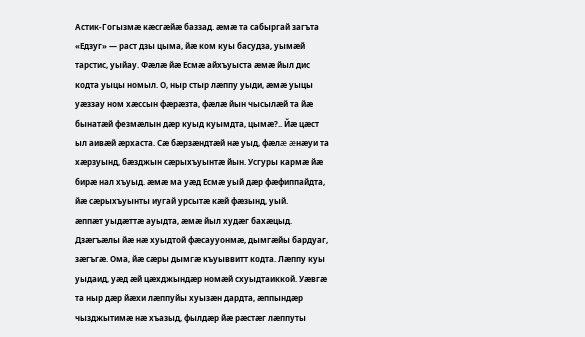Астик-Гогызмæ кæсгæйæ баззад. æмæ та сабыргай загъта «Едзуг» — раст дзы цыма, йæ ком куы басудза, уымæй тарстис, уыйау. Фæлæ йæ Есмæ айхъуыста æмæ йыл дис кодта уыцы номыл. О, ныр стыр лæппу уыди, æмæ уыцы уæззау ном хæссын фæрæзта, фæлæ йын чысылæй та йæ бынатæй фезмæлын дæр куыд куымдта, цымæ?.. Йæ цæст ыл аивæй æрхаста. Сæ бæрзæндтæй нæ уыд, фæлæ æнæуи та хæрзуынд, бæзджын сæрыхъуынтæ йын. Усгуры кармæ йæ бирæ нал хъуыд. æмæ ма уæд Есмæ уый дæр фæфиппайдта, йæ сæрыхъуынты иугай урсытæ кæй фæзынд, уый.
æппæт уыдæттæ ауыдта, æмæ йыл худæг бахæцыд. Дзæгъæлы йæ нæ хуыдтой фæсаууонмæ, дымгæйы бардуаг, зæгъгæ. Ома, йæ сæры дымгæ къуыввитт кодта. Лæппу куы уыдаид, уæд æй цæхджындæр номæй схуыдтаиккой. Уæвгæ та ныр дæр йæхи лæппуйы хуызæн дардта, æппындæр чызджытимæ нæ хъазыд, фылдæр йæ рæстæг лæппуты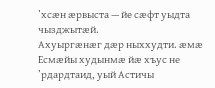’хсæн æрвыста — йе сæфт уыдта чызджытæй.
Ахуыргæнæг дæр ныххудти. æмæ Есмæйы худынмæ йæ хъус не ’рдардтаид, уый Астичы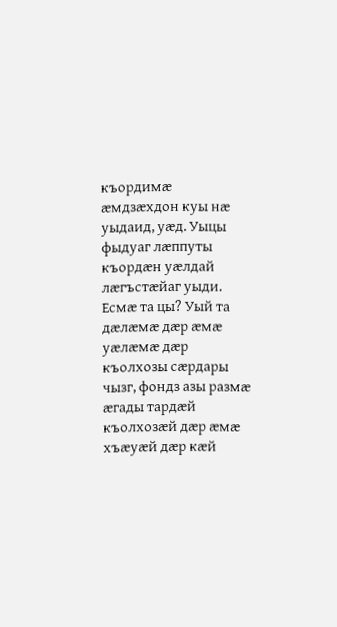къордимæ æмдзæхдон куы нæ уыдаид, уæд. Уыцы фыдуаг лæппуты къордæн уæлдай лæгъстæйаг уыди. Есмæ та цы? Уый та дæлæмæ дæр æмæ уæлæмæ дæр къолхозы сæрдары чызг, фондз азы размæ æгады тардæй къолхозæй дæр æмæ хъæуæй дæр кæй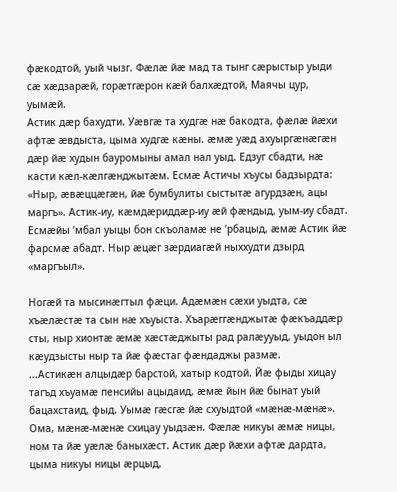фæкодтой, уый чызг. Фæлæ йæ мад та тынг сæрыстыр уыди сæ хæдзарæй, горæтгæрон кæй балхæдтой, Маячы цур, уымæй.
Астик дæр бахудти. Уæвгæ та худгæ нæ бакодта, фæлæ йæхи афтæ æвдыста, цыма худгæ кæны. æмæ уæд ахуыргæнæгæн дæр йæ худын бауромыны амал нал уыд. Едзуг сбадти, нæ касти кæл-кæлгæнджытæм. Есмæ Астичы хъусы бадзырдта: «Ныр, æвæццæгæн, йæ бумбулиты сыстытæ агурдзæн, ацы маргъ». Астик-иу, кæмдæриддæр-иу æй фæндыд, уым-иу сбадт. Есмæйы ’мбал уыцы бон скъоламæ не ’рбацыд, æмæ Астик йæ фарсмæ абадт. Ныр æцæг зæрдиагæй ныххудти дзырд «маргъыл».

Ногæй та мысинæгтыл фæци. Адæмæн сæхи уыдта, сæ хъæлæстæ та сын нæ хъуыста. Хъарæггæнджытæ фæкъаддæр сты, ныр хионтæ æмæ хæстæджыты рад ралæууыд, уыдон ыл кæудзысты ныр та йæ фæстаг фæндаджы размæ.
...Астикæн алцыдæр барстой, хатыр кодтой. Йæ фыды хицау тагъд хъуамæ пенсийы ацыдаид, æмæ йын йæ бынат уый бацахстаид, фыд. Уымæ гæсгæ йæ схуыдтой «мæнæ-мæнæ». Ома, мæнæ-мæнæ схицау уыдзæн. Фæлæ никуы æмæ ницы, ном та йæ уæлæ баныхæст. Астик дæр йæхи афтæ дардта, цыма никуы ницы æрцыд,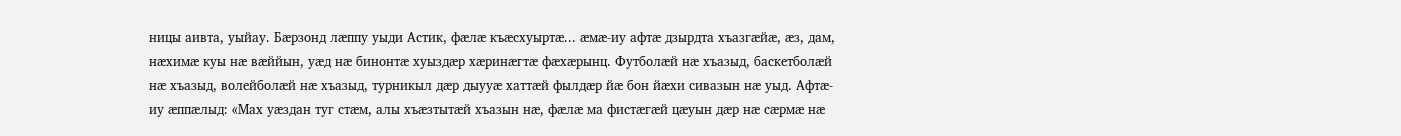ницы аивта, уыйау. Бæрзонд лæппу уыди Астик, фæлæ къæсхуыртæ... æмæ-иу афтæ дзырдта хъазгæйæ, æз, дам, нæхимæ куы нæ вæййын, уæд нæ бинонтæ хуыздæр хæринæгтæ фæхæрынц. Футболæй нæ хъазыд, баскетболæй нæ хъазыд, волейболæй нæ хъазыд, турникыл дæр дыууæ хаттæй фылдæр йæ бон йæхи сивазын нæ уыд. Афтæ-иу æппæлыд: «Мах уæздан туг стæм, алы хъæзтытæй хъазын нæ, фæлæ ма фистæгæй цæуын дæр нæ сæрмæ нæ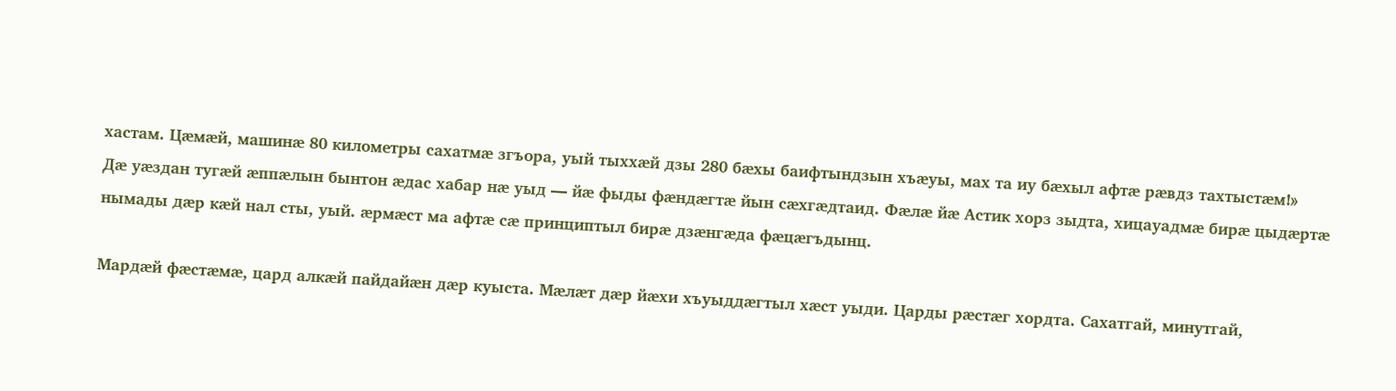хастам. Цæмæй, машинæ 80 километры сахатмæ згъора, уый тыххæй дзы 280 бæхы баифтындзын хъæуы, мах та иу бæхыл афтæ рæвдз тахтыстæм!»
Дæ уæздан тугæй æппæлын бынтон æдас хабар нæ уыд — йæ фыды фæндæгтæ йын сæхгæдтаид. Фæлæ йæ Астик хорз зыдта, хицауадмæ бирæ цыдæртæ нымады дæр кæй нал сты, уый. æрмæст ма афтæ сæ принциптыл бирæ дзæнгæда фæцæгъдынц.

Мардæй фæстæмæ, цард алкæй пайдайæн дæр куыста. Мæлæт дæр йæхи хъуыддæгтыл хæст уыди. Царды рæстæг хордта. Сахатгай, минутгай,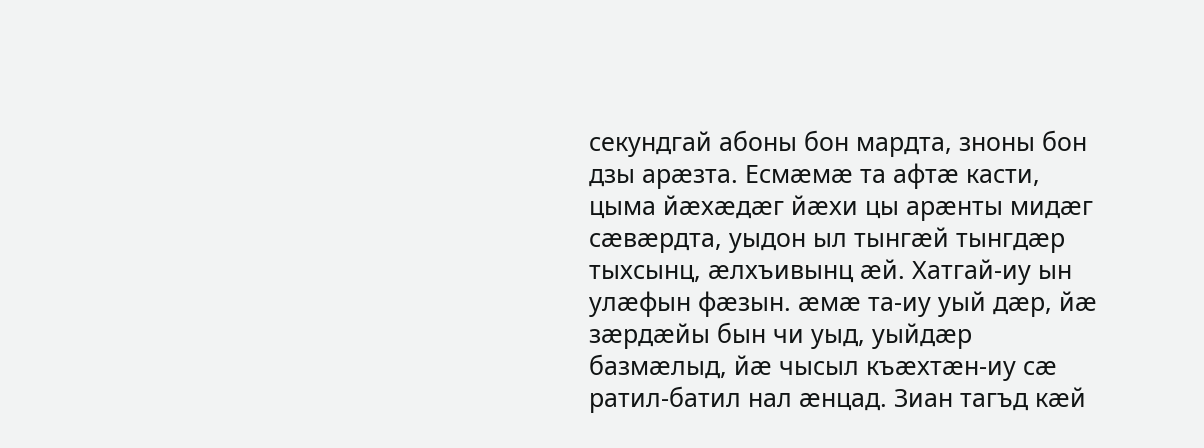секундгай абоны бон мардта, зноны бон дзы арæзта. Есмæмæ та афтæ касти, цыма йæхæдæг йæхи цы арæнты мидæг сæвæрдта, уыдон ыл тынгæй тынгдæр тыхсынц, æлхъивынц æй. Хатгай-иу ын улæфын фæзын. æмæ та-иу уый дæр, йæ зæрдæйы бын чи уыд, уыйдæр базмæлыд, йæ чысыл къæхтæн-иу сæ ратил-батил нал æнцад. Зиан тагъд кæй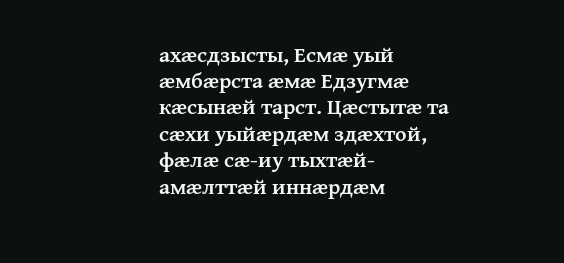ахæсдзысты, Есмæ уый æмбæрста æмæ Едзугмæ кæсынæй тарст. Цæстытæ та сæхи уыйæрдæм здæхтой, фæлæ сæ-иу тыхтæй-амæлттæй иннæрдæм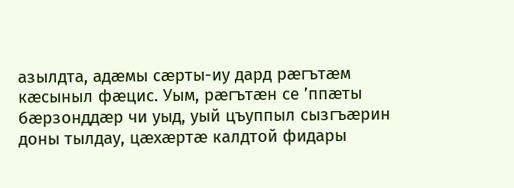азылдта, адæмы сæрты-иу дард рæгътæм кæсыныл фæцис. Уым, рæгътæн се ’ппæты бæрзонддæр чи уыд, уый цъуппыл сызгъæрин доны тылдау, цæхæртæ калдтой фидары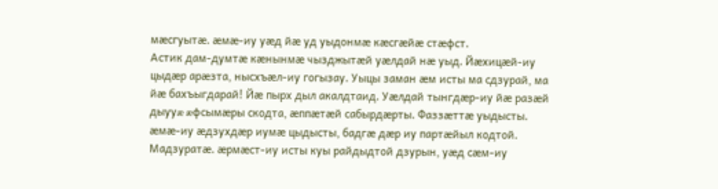мæсгуытæ. æмæ-иу уæд йæ уд уыдонмæ кæсгæйæ стæфст.
Астик дам-думтæ кæнынмæ чызджытæй уæлдай нæ уыд. Йæхицæй-иу цыдæр арæзта, нысхъæл-иу гогызау. Уыцы заман æм исты ма сдзурай, ма йæ бахъыгдарай! Йæ пырх дыл акалдтаид. Уæлдай тынгдæр-иу йæ разæй дыууæ æфсымæры скодта, æппæтæй сабырдæрты. Фаззæттæ уыдысты. æмæ-иу æдзухдæр иумæ цыдысты, бадгæ дæр иу партæйыл кодтой. Мадзуратæ. æрмæст-иу исты куы райдыдтой дзурын, уæд сæм-иу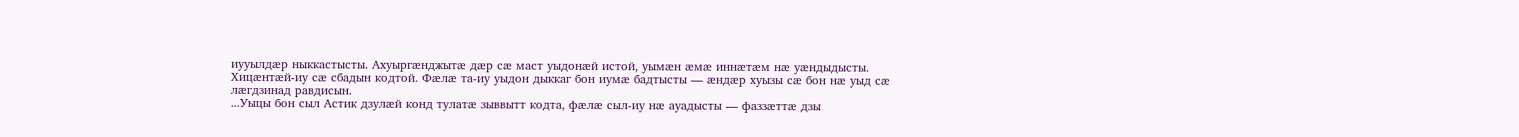иууылдæр ныккастысты. Ахуыргæнджытæ дæр сæ маст уыдонæй истой, уымæн æмæ иннæтæм нæ уæндыдысты. Хицæнтæй-иу сæ сбадын кодтой. Фæлæ та-иу уыдон дыккаг бон иумæ бадтысты — æндæр хуызы сæ бон нæ уыд сæ лæгдзинад равдисын.
...Уыцы бон сыл Астик дзулæй конд тулатæ зыввытт кодта, фæлæ сыл-иу нæ ауадысты — фаззæттæ дзы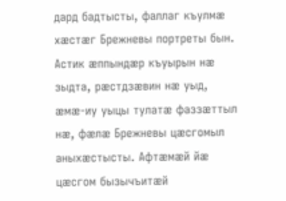дард бадтысты, фаллаг къулмæ хæстæг Брежневы портреты бын. Астик æппындæр къуырын нæ зыдта, рæстдзæвин нæ уыд, æмæ-иу уыцы тулатæ фаззæттыл нæ, фæлæ Брежневы цæсгомыл аныхæстысты. Афтæмæй йæ цæсгом бызычъитæй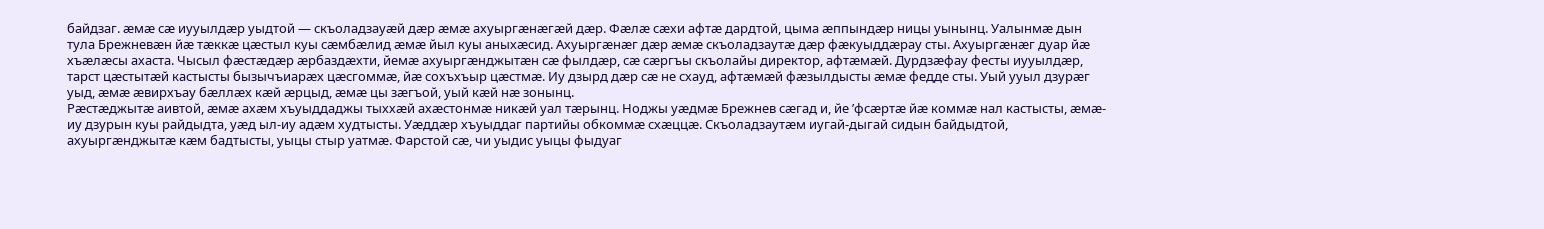байдзаг. æмæ сæ иууылдæр уыдтой — скъоладзауæй дæр æмæ ахуыргæнæгæй дæр. Фæлæ сæхи афтæ дардтой, цыма æппындæр ницы уынынц. Уалынмæ дын тула Брежневæн йæ тæккæ цæстыл куы сæмбæлид æмæ йыл куы аныхæсид. Ахуыргæнæг дæр æмæ скъоладзаутæ дæр фæкуыддæрау сты. Ахуыргæнæг дуар йæ хъæлæсы ахаста. Чысыл фæстæдæр æрбаздæхти, йемæ ахуыргæнджытæн сæ фылдæр, сæ сæргъы скъолайы директор, афтæмæй. Дурдзæфау фесты иууылдæр, тарст цæстытæй кастысты бызычъиарæх цæсгоммæ, йæ сохъхъыр цæстмæ. Иу дзырд дæр сæ не схауд, афтæмæй фæзылдысты æмæ федде сты. Уый ууыл дзурæг уыд, æмæ æвирхъау бæллæх кæй æрцыд, æмæ цы зæгъой, уый кæй нæ зонынц.
Рæстæджытæ аивтой, æмæ ахæм хъуыддаджы тыххæй ахæстонмæ никæй уал тæрынц. Ноджы уæдмæ Брежнев сæгад и, йе ’фсæртæ йæ коммæ нал кастысты, æмæ-иу дзурын куы райдыдта, уæд ыл-иу адæм худтысты. Уæддæр хъуыддаг партийы обкоммæ схæццæ. Скъоладзаутæм иугай-дыгай сидын байдыдтой, ахуыргæнджытæ кæм бадтысты, уыцы стыр уатмæ. Фарстой сæ, чи уыдис уыцы фыдуаг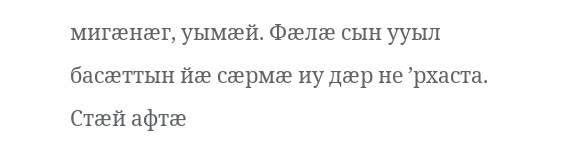мигæнæг, уымæй. Фæлæ сын ууыл басæттын йæ сæрмæ иу дæр не ’рхаста. Стæй афтæ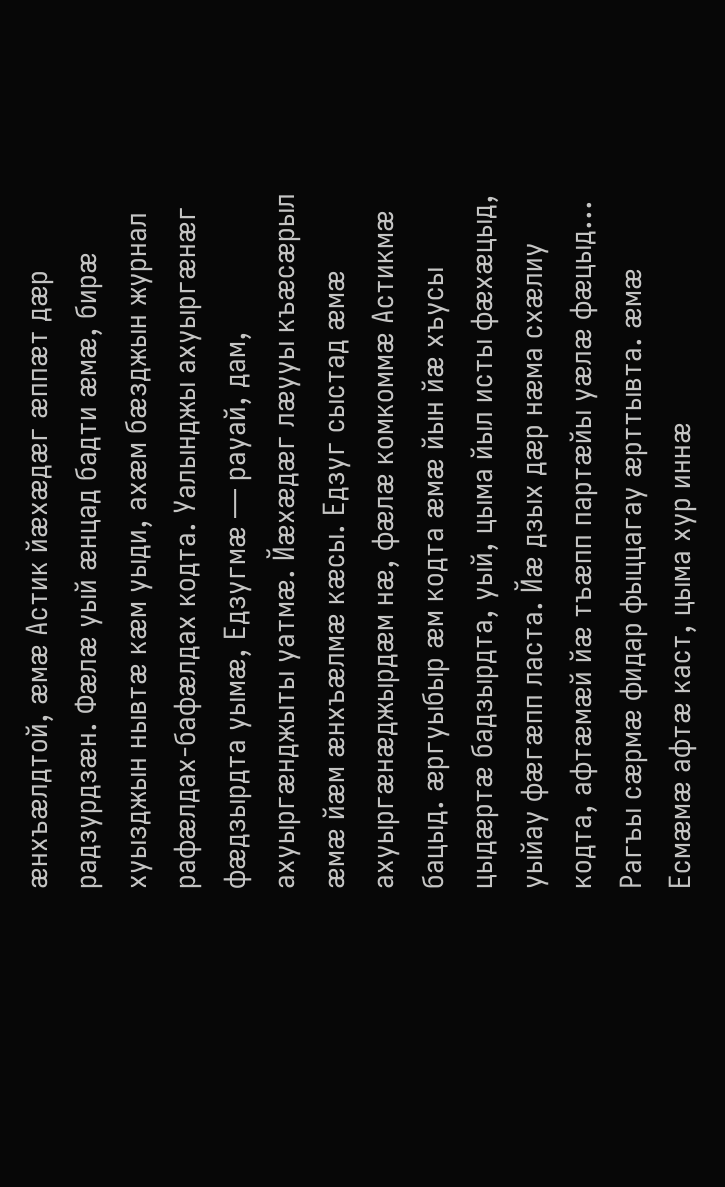æнхъæлдтой, æмæ Астик йæхæдæг æппæт дæр радзурдзæн. Фæлæ уый æнцад бадти æмæ, бирæ хуызджын нывтæ кæм уыди, ахæм бæзджын журнал рафæлдах-бафæлдах кодта. Уалынджы ахуыргæнæг фæдзырдта уымæ, Едзугмæ — рауай, дам, ахуыргæнджыты уатмæ. Йæхæдæг лæууы къæсæрыл æмæ йæм æнхъæлмæ кæсы. Едзуг сыстад æмæ ахуыргæнæджырдæм нæ, фæлæ комкоммæ Астикмæ бацыд. æргуыбыр æм кодта æмæ йын йæ хъусы цыдæртæ бадзырдта, уый, цыма йыл исты фæхæцыд, уыйау фæгæпп ласта. Йæ дзых дæр нæма схæлиу кодта, афтæмæй йæ тъæпп партæйы уæлæ фæцыд...
Рагъы сæрмæ фидар фыццагау æрттывта. æмæ Есмæмæ афтæ каст, цыма хур иннæ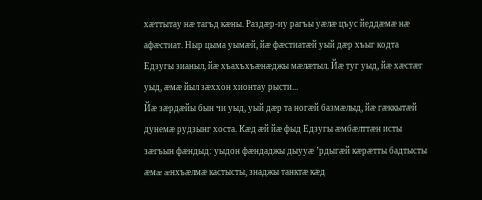хæттытау нæ тагъд кæны. Раздæр-иу рагъы уæлæ цъус йеддæмæ нæ афæстиат. Ныр цыма уымæй, йæ фæстиатæй уый дæр хъыг кодта Едзугы зианыл, йæ хъахъхъæнæджы мæлæтыл. Йæ туг уыд, йæ хæстæг уыд, æмæ йыл зæххон хионтау рысти...
Йæ зæрдæйы бын чи уыд, уый дæр та ногæй базмæлыд, йæ гæккытæй дунемæ рудзынг хоста. Кæд æй йæ фыд Едзугы æмбæлттæн исты зæгъын фæндыд: уыдон фæндаджы дыууæ ’рдыгæй кæрæтты бадтысты æмæ æнхъæлмæ кастысты, знаджы танктæ кæд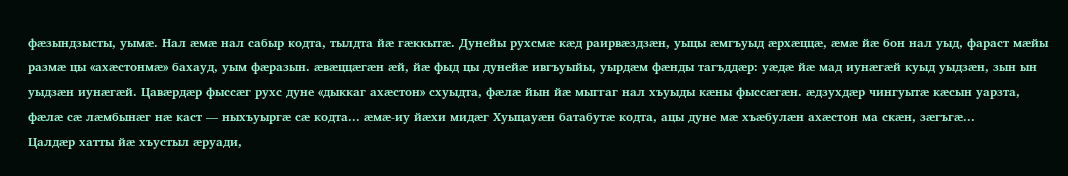фæзындзысты, уымæ. Нал æмæ нал сабыр кодта, тылдта йæ гæккытæ. Дунейы рухсмæ кæд раирвæздзæн, уыцы æмгъуыд æрхæццæ, æмæ йæ бон нал уыд, фараст мæйы размæ цы «ахæстонмæ» бахауд, уым фæразын. æвæццæгæн æй, йæ фыд цы дунейæ ивгъуыйы, уырдæм фæнды тагъддæр: уæдæ йæ мад иунæгæй куыд уыдзæн, зын ын уыдзæн иунæгæй. Цавæрдæр фыссæг рухс дуне «дыккаг ахæстон» схуыдта, фæлæ йын йæ мыггаг нал хъуыды кæны фыссæгæн. æдзухдæр чингуытæ кæсын уарзта, фæлæ сæ лæмбынæг нæ каст — ныхъуыргæ сæ кодта... æмæ-иу йæхи мидæг Хуыцауæн батабутæ кодта, ацы дуне мæ хъæбулæн ахæстон ма скæн, зæгъгæ...
Цалдæр хатты йæ хъустыл æруади,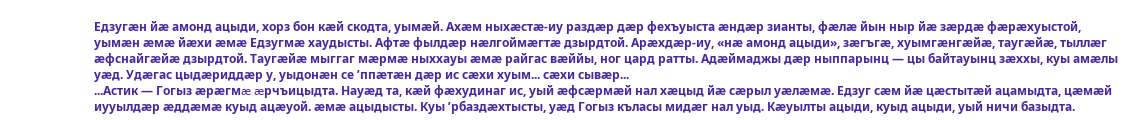Едзугæн йæ амонд ацыди, хорз бон кæй скодта, уымæй. Ахæм ныхæстæ-иу раздæр дæр фехъуыста æндæр зианты, фæлæ йын ныр йæ зæрдæ фæрæхуыстой, уымæн æмæ йæхи æмæ Едзугмæ хаудысты. Афтæ фылдæр нæлгоймæгтæ дзырдтой. Арæхдæр-иу, «нæ амонд ацыди», зæгъгæ, хуымгæнгæйæ, таугæйæ, тыллæг æфснайгæйæ дзырдтой. Таугæйæ мыггаг мæрмæ ныххауы æмæ райгас вæййы, ног цард ратты. Адæймаджы дæр ныппарынц — цы байтауынц зæххы, куы амæлы уæд. Удæгас цыдæриддæр у, уыдонæн се ’ппæтæн дæр ис сæхи хуым... сæхи сывæр...
...Астик — Гогыз æрæгмæ æрчъицыдта. Науæд та, кæй фæхудинаг ис, уый æфсæрмæй нал хæцыд йæ сæрыл уæлæмæ. Едзуг сæм йæ цæстытæй ацамыдта, цæмæй иууылдæр æддæмæ куыд ацæуой. æмæ ацыдысты. Куы ’рбаздæхтысты, уæд Гогыз къласы мидæг нал уыд. Кæуылты ацыди, куыд ацыди, уый ничи базыдта.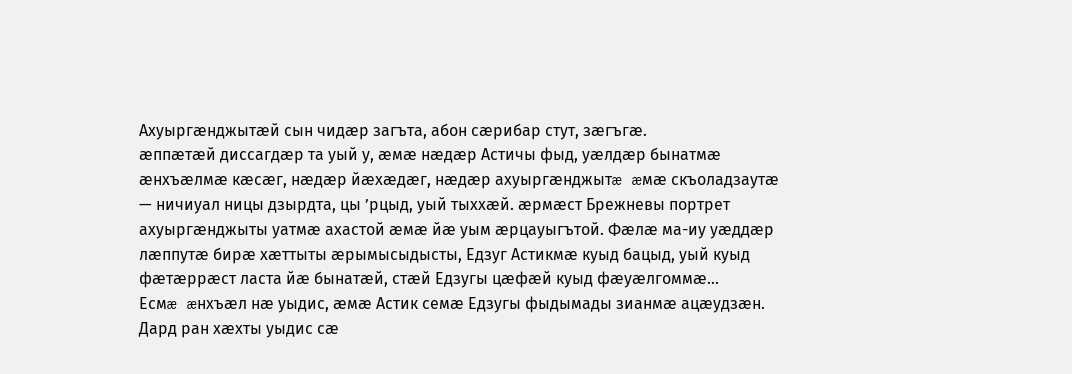Ахуыргæнджытæй сын чидæр загъта, абон сæрибар стут, зæгъгæ.
æппæтæй диссагдæр та уый у, æмæ нæдæр Астичы фыд, уæлдæр бынатмæ æнхъæлмæ кæсæг, нæдæр йæхæдæг, нæдæр ахуыргæнджытæ æмæ скъоладзаутæ — ничиуал ницы дзырдта, цы ’рцыд, уый тыххæй. æрмæст Брежневы портрет ахуыргæнджыты уатмæ ахастой æмæ йæ уым æрцауыгътой. Фæлæ ма-иу уæддæр лæппутæ бирæ хæттыты æрымысыдысты, Едзуг Астикмæ куыд бацыд, уый куыд фæтæррæст ласта йæ бынатæй, стæй Едзугы цæфæй куыд фæуæлгоммæ...
Есмæ æнхъæл нæ уыдис, æмæ Астик семæ Едзугы фыдымады зианмæ ацæудзæн. Дард ран хæхты уыдис сæ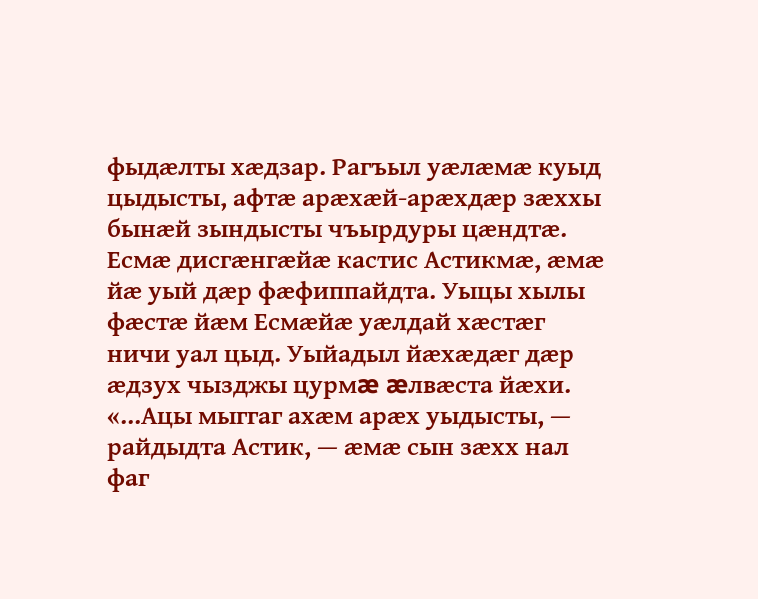фыдæлты хæдзар. Рагъыл уæлæмæ куыд цыдысты, афтæ арæхæй-арæхдæр зæххы бынæй зындысты чъырдуры цæндтæ. Есмæ дисгæнгæйæ кастис Астикмæ, æмæ йæ уый дæр фæфиппайдта. Уыцы хылы фæстæ йæм Есмæйæ уæлдай хæстæг ничи уал цыд. Уыйадыл йæхæдæг дæр æдзух чызджы цурмæ æлвæста йæхи.
«...Ацы мыггаг ахæм арæх уыдысты, — райдыдта Астик, — æмæ сын зæхх нал фаг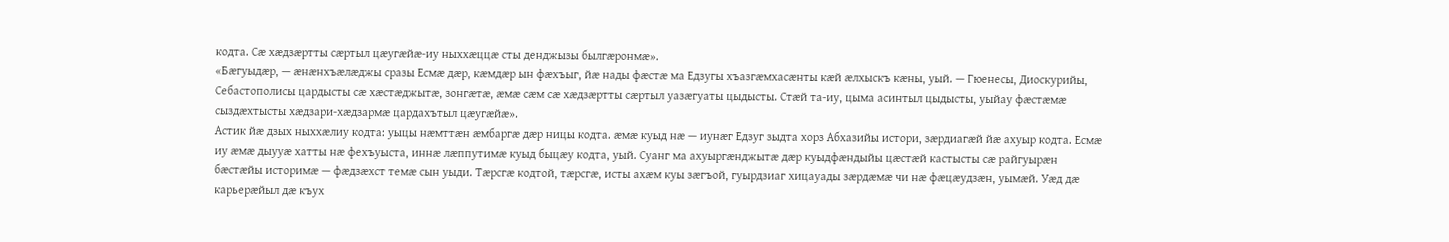кодта. Сæ хæдзæртты сæртыл цæугæйæ-иу ныххæццæ сты денджызы былгæронмæ».
«Бæгуыдæр, — æнæнхъæлæджы сразы Есмæ дæр, кæмдæр ын фæхъыг, йæ нады фæстæ ма Едзугы хъазгæмхасæнты кæй æлхыскъ кæны, уый. — Гюенесы, Диоскурийы, Себастополисы цардысты сæ хæстæджытæ, зонгæтæ, æмæ сæм сæ хæдзæртты сæртыл уазæгуаты цыдысты. Стæй та-иу, цыма асинтыл цыдысты, уыйау фæстæмæ сыздæхтысты хæдзари-хæдзармæ цардахътыл цæугæйæ».
Астик йæ дзых ныххæлиу кодта: уыцы нæмттæн æмбаргæ дæр ницы кодта. æмæ куыд нæ — иунæг Едзуг зыдта хорз Абхазийы истори, зæрдиагæй йæ ахуыр кодта. Есмæ иу æмæ дыууæ хатты нæ фехъуыста, иннæ лæппутимæ куыд быцæу кодта, уый. Суанг ма ахуыргæнджытæ дæр куыдфæндыйы цæстæй кастысты сæ райгуырæн бæстæйы историмæ — фæдзæхст темæ сын уыди. Тæрсгæ кодтой, тæрсгæ, исты ахæм куы зæгъой, гуырдзиаг хицауады зæрдæмæ чи нæ фæцæудзæн, уымæй. Уæд дæ карьерæйыл дæ къух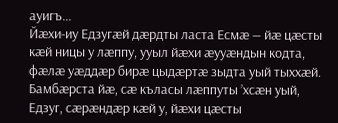ауигъ...
Йæхи-иу Едзугæй дæрдты ласта Есмæ — йæ цæсты кæй ницы у лæппу, ууыл йæхи æууæндын кодта, фæлæ уæддæр бирæ цыдæртæ зыдта уый тыххæй. Бамбæрста йæ, сæ къласы лæппуты ’хсæн уый, Едзуг, сæрæндæр кæй у, йæхи цæсты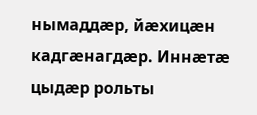нымаддæр, йæхицæн кадгæнагдæр. Иннæтæ цыдæр рольты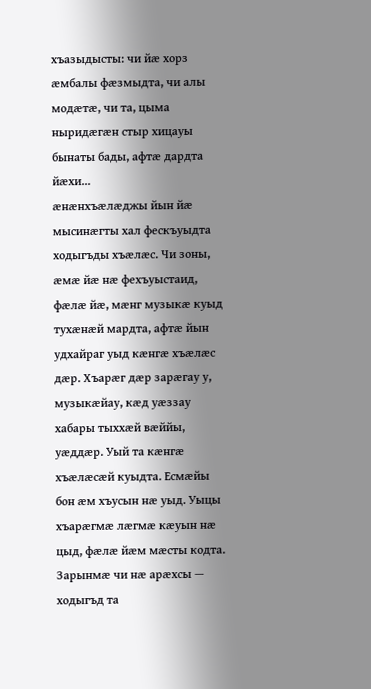хъазыдысты: чи йæ хорз æмбалы фæзмыдта, чи алы модæтæ, чи та, цыма ныридæгæн стыр хицауы бынаты бады, афтæ дардта йæхи...
æнæнхъæлæджы йын йæ мысинæгты хал фескъуыдта ходыгъды хъæлæс. Чи зоны, æмæ йæ нæ фехъуыстаид, фæлæ йæ, мæнг музыкæ куыд тухæнæй мардта, афтæ йын удхайраг уыд кæнгæ хъæлæс дæр. Хъарæг дæр зарæгау у, музыкæйау, кæд уæззау хабары тыххæй вæййы, уæддæр. Уый та кæнгæ хъæлæсæй куыдта. Есмæйы бон æм хъусын нæ уыд. Уыцы хъарæгмæ лæгмæ кæуын нæ цыд, фæлæ йæм мæсты кодта.  Зарынмæ чи нæ арæхсы — ходыгъд та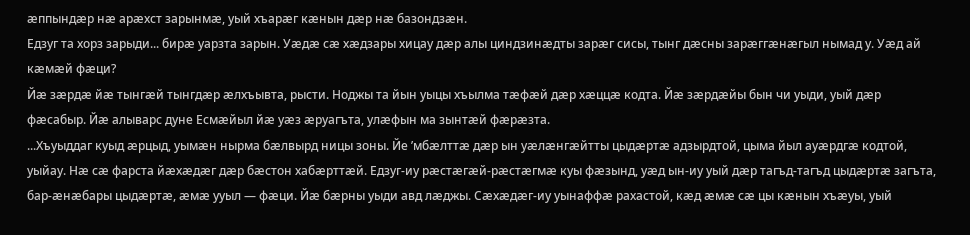æппындæр нæ арæхст зарынмæ, уый хъарæг кæнын дæр нæ базондзæн.
Едзуг та хорз зарыди... бирæ уарзта зарын. Уæдæ сæ хæдзары хицау дæр алы циндзинæдты зарæг сисы, тынг дæсны зарæггæнæгыл нымад у. Уæд ай кæмæй фæци?
Йæ зæрдæ йæ тынгæй тынгдæр æлхъывта, рысти. Ноджы та йын уыцы хъылма тæфæй дæр хæццæ кодта. Йæ зæрдæйы бын чи уыди, уый дæр фæсабыр. Йæ алыварс дуне Есмæйыл йæ уæз æруагъта, улæфын ма зынтæй фæрæзта.
...Хъуыддаг куыд æрцыд, уымæн нырма бæлвырд ницы зоны. Йе ’мбæлттæ дæр ын уæлæнгæйтты цыдæртæ адзырдтой, цыма йыл ауæрдгæ кодтой, уыйау. Нæ сæ фарста йæхæдæг дæр бæстон хабæрттæй. Едзуг-иу рæстæгæй-рæстæгмæ куы фæзынд, уæд ын-иу уый дæр тагъд-тагъд цыдæртæ загъта, бар-æнæбары цыдæртæ, æмæ ууыл — фæци. Йæ бæрны уыди авд лæджы. Сæхæдæг-иу уынаффæ рахастой, кæд æмæ сæ цы кæнын хъæуы, уый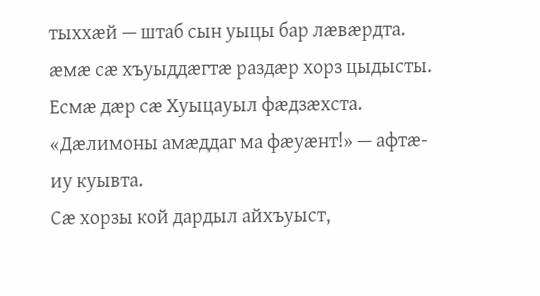тыххæй — штаб сын уыцы бар лæвæрдта. æмæ сæ хъуыддæгтæ раздæр хорз цыдысты. Есмæ дæр сæ Хуыцауыл фæдзæхста. «Дæлимоны амæддаг ма фæуæнт!» — афтæ-иу куывта.
Сæ хорзы кой дардыл айхъуыст,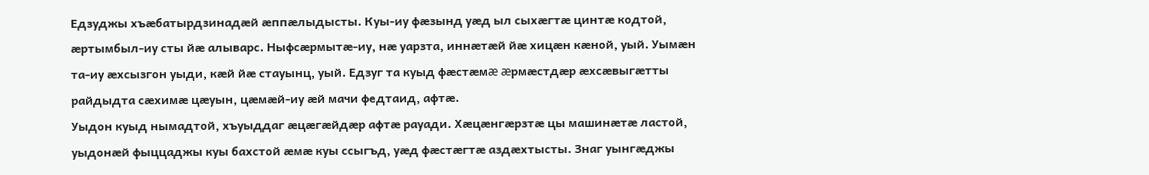Едзуджы хъæбатырдзинадæй æппæлыдысты. Куы-иу фæзынд уæд ыл сыхæгтæ цинтæ кодтой, æртымбыл-иу сты йæ алыварс. Ныфсæрмытæ-иу, нæ уарзта, иннæтæй йæ хицæн кæной, уый. Уымæн та-иу æхсызгон уыди, кæй йæ стауынц, уый. Едзуг та куыд фæстæмæ æрмæстдæр æхсæвыгæтты райдыдта сæхимæ цæуын, цæмæй-иу æй мачи федтаид, афтæ.
Уыдон куыд нымадтой, хъуыддаг æцæгæйдæр афтæ рауади. Хæцæнгæрзтæ цы машинæтæ ластой, уыдонæй фыццаджы куы бахстой æмæ куы ссыгъд, уæд фæстæгтæ аздæхтысты. Знаг уынгæджы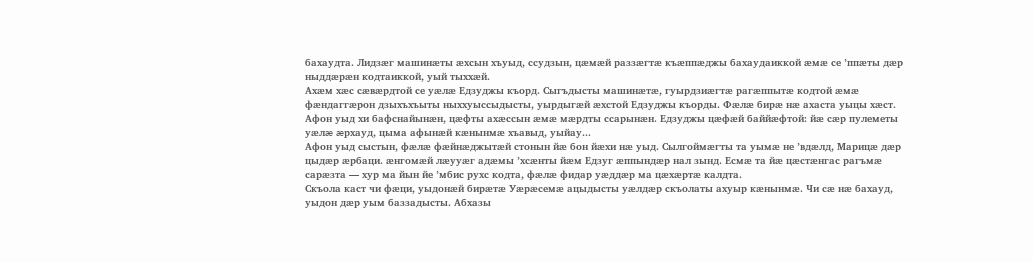бахаудта. Лидзæг машинæты æхсын хъуыд, ссудзын, цæмæй раззæгтæ къæппæджы бахаудаиккой æмæ се ’ппæты дæр ныддæрæн кодтаиккой, уый тыххæй.
Ахæм хæс сæвæрдтой се уæлæ Едзуджы къорд. Сыгъдысты машинæтæ, гуырдзиæгтæ рагæппытæ кодтой æмæ фæндаггæрон дзыхъхъыты ныххуыссыдысты, уырдыгæй æхстой Едзуджы къорды. Фæлæ бирæ нæ ахаста уыцы хæст. Афон уыд хи бафснайынæн, цæфты ахæссын æмæ мæрдты ссарынæн. Едзуджы цæфæй баййæфтой: йæ сæр пулеметы уæлæ æрхауд, цыма афынæй кæнынмæ хъавыд, уыйау...
Афон уыд сыстын, фæлæ фæйнæджытæй стонын йæ бон йæхи нæ уыд. Сылгоймæгты та уымæ не ’вдæлд, Марицæ дæр цыдæр æрбаци. æнгомæй лæууæг адæмы ’хсæнты йæм Едзуг æппындæр нал зынд. Есмæ та йæ цæстæнгас рагъмæ сарæзта — хур ма йын йе ’мбис рухс кодта, фæлæ фидар уæддæр ма цæхæртæ калдта.
Скъола каст чи фæци, уыдонæй бирæтæ Уæрæсемæ ацыдысты уæлдæр скъолаты ахуыр кæнынмæ. Чи сæ нæ бахауд, уыдон дæр уым баззадысты. Абхазы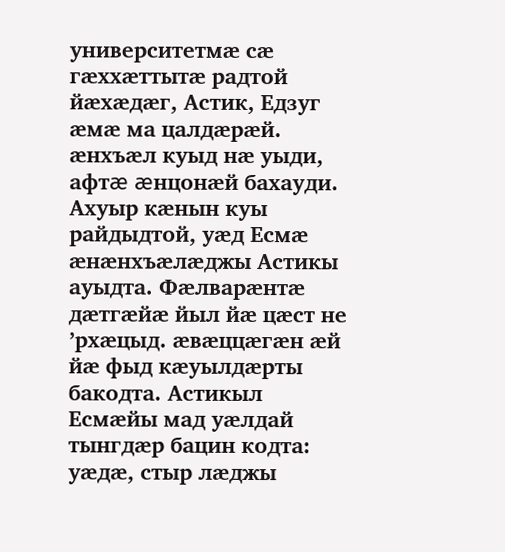университетмæ сæ гæххæттытæ радтой йæхæдæг, Астик, Едзуг æмæ ма цалдæрæй. æнхъæл куыд нæ уыди, афтæ æнцонæй бахауди. Ахуыр кæнын куы райдыдтой, уæд Есмæ æнæнхъæлæджы Астикы ауыдта. Фæлварæнтæ дæтгæйæ йыл йæ цæст не ’рхæцыд. æвæццæгæн æй йæ фыд кæуылдæрты бакодта. Астикыл Есмæйы мад уæлдай тынгдæр бацин кодта: уæдæ, стыр лæджы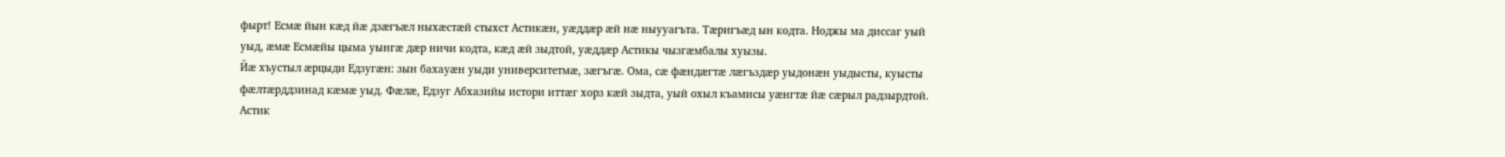фырт! Есмæ йын кæд йæ дзæгъæл ныхæстæй стыхст Астикæн, уæддæр æй нæ ныууагъта. Тæригъæд ын кодта. Ноджы ма диссаг уый уыд, æмæ Есмæйы цыма уынгæ дæр ничи кодта, кæд æй зыдтой, уæддæр Астикы чызгæмбалы хуызы.
Йæ хъустыл æрцыди Едзугæн: зын бахауæн уыди университетмæ, зæгъгæ. Ома, сæ фæндæгтæ лæгъздæр уыдонæн уыдысты, куысты фæлтæрддзинад кæмæ уыд. Фæлæ, Едзуг Абхазийы истори иттæг хорз кæй зыдта, уый охыл къамисы уæнгтæ йæ сæрыл радзырдтой.
Астик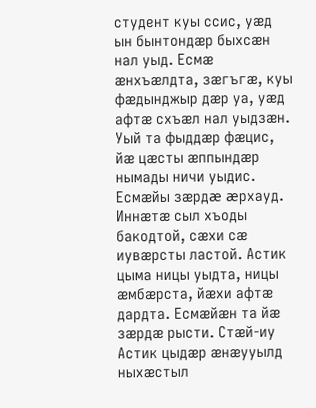студент куы ссис, уæд ын бынтондæр быхсæн нал уыд. Есмæ æнхъæлдта, зæгъгæ, куы фæдынджыр дæр уа, уæд афтæ схъæл нал уыдзæн. Уый та фыддæр фæцис, йæ цæсты æппындæр нымады ничи уыдис. Есмæйы зæрдæ æрхауд. Иннæтæ сыл хъоды бакодтой, сæхи сæ иувæрсты ластой. Астик цыма ницы уыдта, ницы æмбæрста, йæхи афтæ дардта. Есмæйæн та йæ зæрдæ рысти. Стæй-иу Астик цыдæр æнæууылд ныхæстыл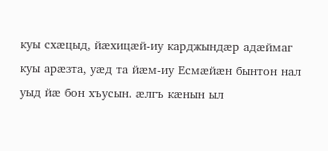куы схæцыд, йæхицæй-иу карджындæр адæймаг куы арæзта, уæд та йæм-иу Есмæйæн бынтон нал уыд йæ бон хъусын. æлгъ кæнын ыл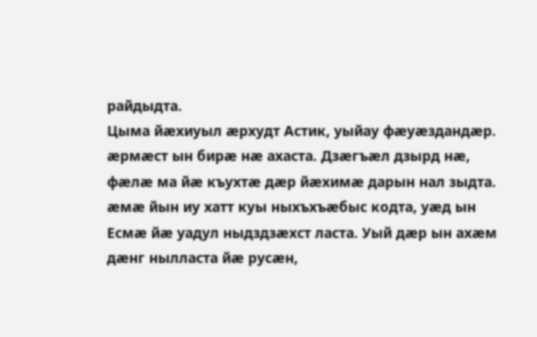райдыдта.
Цыма йæхиуыл æрхудт Астик, уыйау фæуæздандæр. æрмæст ын бирæ нæ ахаста. Дзæгъæл дзырд нæ, фæлæ ма йæ къухтæ дæр йæхимæ дарын нал зыдта. æмæ йын иу хатт куы ныхъхъæбыс кодта, уæд ын Есмæ йæ уадул ныдздзæхст ласта. Уый дæр ын ахæм дæнг нылласта йæ русæн,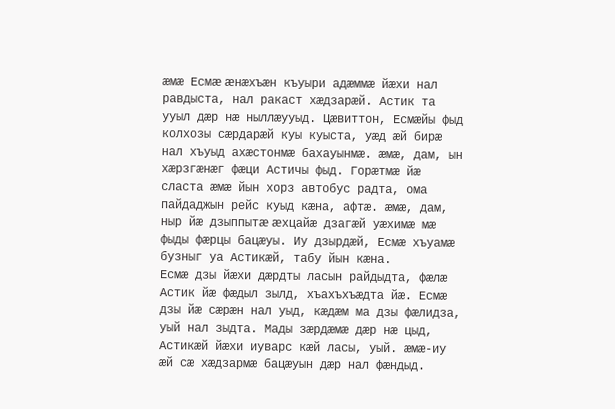æмæ Есмæ æнæхъæн къуыри адæммæ йæхи нал равдыста, нал ракаст хæдзарæй. Астик та ууыл дæр нæ ныллæууыд. Цæвиттон, Есмæйы фыд колхозы сæрдарæй куы куыста, уæд æй бирæ нал хъуыд ахæстонмæ бахауынмæ. æмæ, дам, ын хæрзгæнæг фæци Астичы фыд. Горæтмæ йæ сласта æмæ йын хорз автобус радта, ома пайдаджын рейс куыд кæна, афтæ. æмæ, дам, ныр йæ дзыппытæ æхцайæ дзагæй уæхимæ мæ фыды фæрцы бацæуы. Иу дзырдæй, Есмæ хъуамæ бузныг уа Астикæй, табу йын кæна.
Есмæ дзы йæхи дæрдты ласын райдыдта, фæлæ Астик йæ фæдыл зылд, хъахъхъæдта йæ. Есмæ дзы йæ сæрæн нал уыд, кæдæм ма дзы фæлидза, уый нал зыдта. Мады зæрдæмæ дæр нæ цыд, Астикæй йæхи иуварс кæй ласы, уый. æмæ-иу æй сæ хæдзармæ бацæуын дæр нал фæндыд.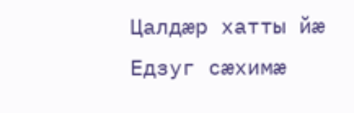Цалдæр хатты йæ Едзуг сæхимæ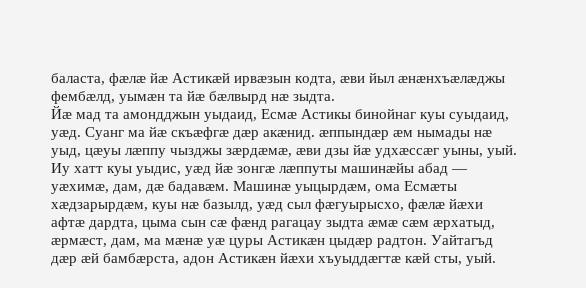баласта, фæлæ йæ Астикæй ирвæзын кодта, æви йыл æнæнхъæлæджы фембæлд, уымæн та йæ бæлвырд нæ зыдта.
Йæ мад та амондджын уыдаид, Есмæ Астикы бинойнаг куы суыдаид, уæд. Суанг ма йæ скъæфгæ дæр акæнид. æппындæр æм нымады нæ уыд, цæуы лæппу чызджы зæрдæмæ, æви дзы йæ удхæссæг уыны, уый.
Иу хатт куы уыдис, уæд йæ зонгæ лæппуты машинæйы абад — уæхимæ, дам, дæ бадавæм. Машинæ уыцырдæм, ома Есмæты хæдзарырдæм, куы нæ базылд, уæд сыл фæгуырысхо, фæлæ йæхи афтæ дардта, цыма сын сæ фæнд рагацау зыдта æмæ сæм æрхатыд, æрмæст, дам, ма мæнæ уæ цуры Астикæн цыдæр радтон. Уайтагъд дæр æй бамбæрста, адон Астикæн йæхи хъуыддæгтæ кæй сты, уый.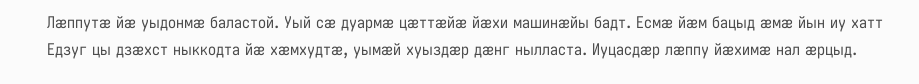Лæппутæ йæ уыдонмæ баластой. Уый сæ дуармæ цæттæйæ йæхи машинæйы бадт. Есмæ йæм бацыд æмæ йын иу хатт Едзуг цы дзæхст ныккодта йæ хæмхудтæ, уымæй хуыздæр дæнг нылласта. Иуцасдæр лæппу йæхимæ нал æрцыд.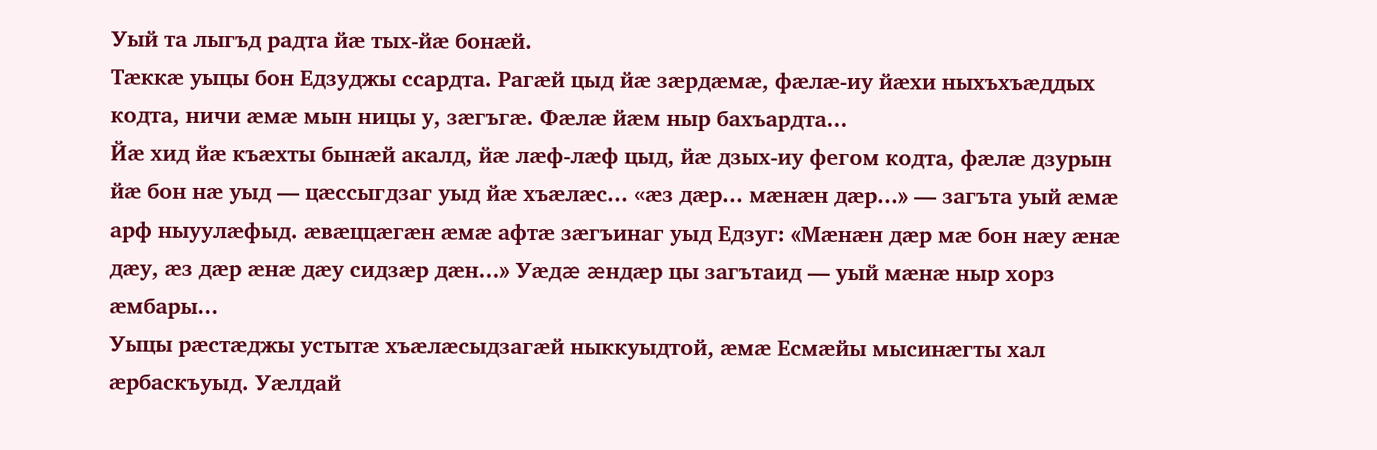Уый та лыгъд радта йæ тых-йæ бонæй.
Тæккæ уыцы бон Едзуджы ссардта. Рагæй цыд йæ зæрдæмæ, фæлæ-иу йæхи ныхъхъæддых кодта, ничи æмæ мын ницы у, зæгъгæ. Фæлæ йæм ныр бахъардта...
Йæ хид йæ къæхты бынæй акалд, йæ лæф-лæф цыд, йæ дзых-иу фегом кодта, фæлæ дзурын йæ бон нæ уыд — цæссыгдзаг уыд йæ хъæлæс... «æз дæр... мæнæн дæр...» — загъта уый æмæ арф ныуулæфыд. æвæццæгæн æмæ афтæ зæгъинаг уыд Едзуг: «Мæнæн дæр мæ бон нæу æнæ дæу, æз дæр æнæ дæу сидзæр дæн...» Уæдæ æндæр цы загътаид — уый мæнæ ныр хорз æмбары...
Уыцы рæстæджы устытæ хъæлæсыдзагæй ныккуыдтой, æмæ Есмæйы мысинæгты хал æрбаскъуыд. Уæлдай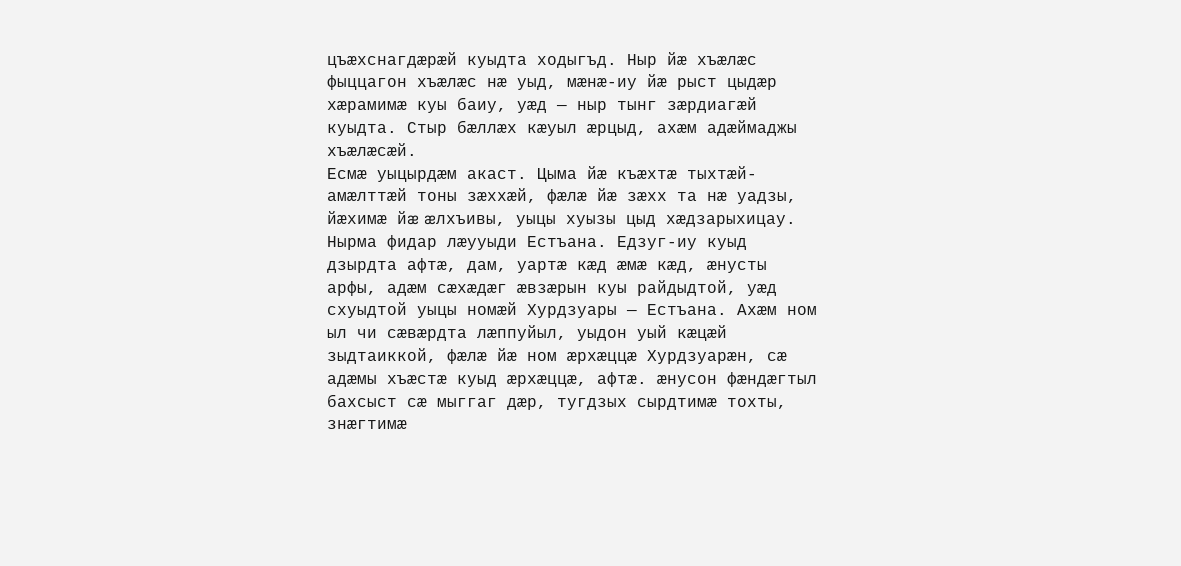цъæхснагдæрæй куыдта ходыгъд. Ныр йæ хъæлæс фыццагон хъæлæс нæ уыд, мæнæ-иу йæ рыст цыдæр хæрамимæ куы баиу, уæд — ныр тынг зæрдиагæй куыдта. Стыр бæллæх кæуыл æрцыд, ахæм адæймаджы хъæлæсæй.
Есмæ уыцырдæм акаст. Цыма йæ къæхтæ тыхтæй-амæлттæй тоны зæххæй, фæлæ йæ зæхх та нæ уадзы, йæхимæ йæ æлхъивы, уыцы хуызы цыд хæдзарыхицау. Нырма фидар лæууыди Естъана. Едзуг-иу куыд дзырдта афтæ, дам, уартæ кæд æмæ кæд, æнусты арфы, адæм сæхæдæг æвзæрын куы райдыдтой, уæд схуыдтой уыцы номæй Хурдзуары — Естъана. Ахæм ном ыл чи сæвæрдта лæппуйыл, уыдон уый кæцæй зыдтаиккой, фæлæ йæ ном æрхæццæ Хурдзуарæн, сæ адæмы хъæстæ куыд æрхæццæ, афтæ. æнусон фæндæгтыл бахсыст сæ мыггаг дæр, тугдзых сырдтимæ тохты, знæгтимæ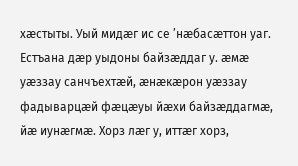хæстыты. Уый мидæг ис се ’нæбасæттон уаг. Естъана дæр уыдоны байзæддаг у. æмæ уæззау санчъехтæй, æнæкæрон уæззау фадыварцæй фæцæуы йæхи байзæддагмæ, йæ иунæгмæ. Хорз лæг у, иттæг хорз,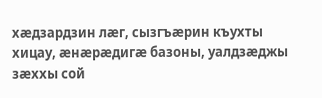хæдзардзин лæг, сызгъæрин къухты хицау, æнæрæдигæ базоны, уалдзæджы зæххы сой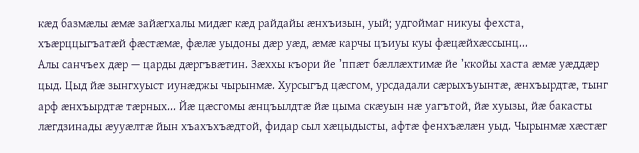кæд базмæлы æмæ зайæгхалы мидæг кæд райдайы æнхъизын, уый; удгоймаг никуы фехста, хъæрццыгъатæй фæстæмæ, фæлæ уыдоны дæр уæд, æмæ карчы цъиуы куы фæцæйхæссынц...
Алы санчъех дæр — царды дæргъвæтин. Зæххы къори йе ’ппæт бæллæхтимæ йе ’ккойы хаста æмæ уæддæр цыд. Цыд йæ зынгхуыст иунæджы чырынмæ. Хурсыгъд цæсгом, урсдадали сæрыхъуынтæ, æнхъырдтæ, тынг арф æнхъырдтæ тæрных... Йæ цæсгомы æнцъылдтæ йæ цыма скæуын нæ уагътой, йæ хуызы, йæ бакасты лæгдзинады æууæлтæ йын хъахъхъæдтой, фидар сыл хæцыдысты, афтæ фенхъæлæн уыд. Чырынмæ хæстæг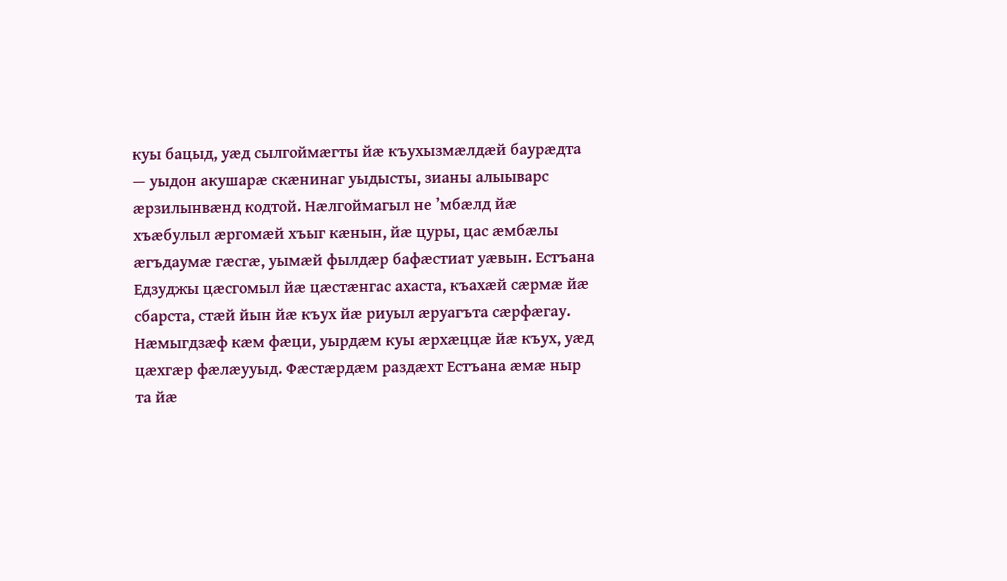куы бацыд, уæд сылгоймæгты йæ къухызмæлдæй баурæдта — уыдон акушарæ скæнинаг уыдысты, зианы алыыварс æрзилынвæнд кодтой. Нæлгоймагыл не ’мбæлд йæ хъæбулыл æргомæй хъыг кæнын, йæ цуры, цас æмбæлы æгъдаумæ гæсгæ, уымæй фылдæр бафæстиат уæвын. Естъана Едзуджы цæсгомыл йæ цæстæнгас ахаста, къахæй сæрмæ йæ сбарста, стæй йын йæ къух йæ риуыл æруагъта сæрфæгау. Нæмыгдзæф кæм фæци, уырдæм куы æрхæццæ йæ къух, уæд цæхгæр фæлæууыд. Фæстæрдæм раздæхт Естъана æмæ ныр та йæ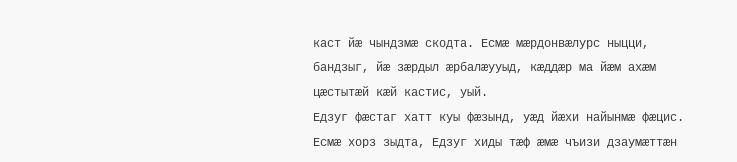каст йæ чындзмæ скодта. Есмæ мæрдонвæлурс ныцци, бандзыг, йæ зæрдыл æрбалæууыд, кæддæр ма йæм ахæм цæстытæй кæй кастис, уый.
Едзуг фæстаг хатт куы фæзынд, уæд йæхи найынмæ фæцис. Есмæ хорз зыдта, Едзуг хиды тæф æмæ чъизи дзаумæттæн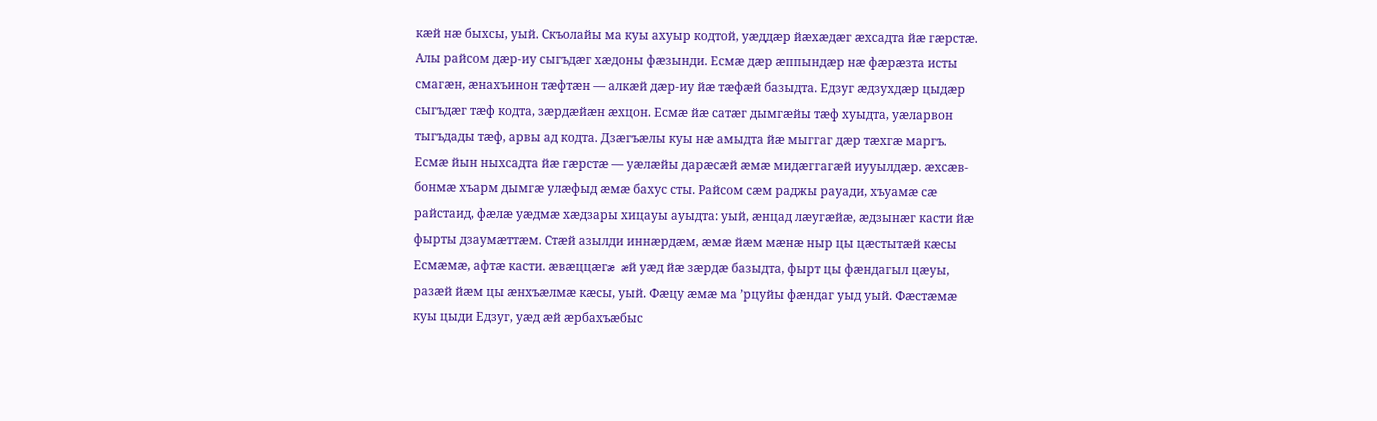кæй нæ быхсы, уый. Скъолайы ма куы ахуыр кодтой, уæддæр йæхæдæг æхсадта йæ гæрстæ. Алы райсом дæр-иу сыгъдæг хæдоны фæзынди. Есмæ дæр æппындæр нæ фæрæзта исты смагæн, æнахъинон тæфтæн — алкæй дæр-иу йæ тæфæй базыдта. Едзуг æдзухдæр цыдæр сыгъдæг тæф кодта, зæрдæйæн æхцон. Есмæ йæ сатæг дымгæйы тæф хуыдта, уæларвон тыгъдады тæф, арвы ад кодта. Дзæгъæлы куы нæ амыдта йæ мыггаг дæр тæхгæ маргъ.
Есмæ йын ныхсадта йæ гæрстæ — уæлæйы дарæсæй æмæ мидæггагæй иууылдæр. æхсæв-бонмæ хъарм дымгæ улæфыд æмæ бахус сты. Райсом сæм раджы рауади, хъуамæ сæ райстаид, фæлæ уæдмæ хæдзары хицауы ауыдта: уый, æнцад лæугæйæ, æдзынæг касти йæ фырты дзаумæттæм. Стæй азылди иннæрдæм, æмæ йæм мæнæ ныр цы цæстытæй кæсы Есмæмæ, афтæ касти. æвæццæгæ æй уæд йæ зæрдæ базыдта, фырт цы фæндагыл цæуы, разæй йæм цы æнхъæлмæ кæсы, уый. Фæцу æмæ ма ’рцуйы фæндаг уыд уый. Фæстæмæ куы цыди Едзуг, уæд æй æрбахъæбыс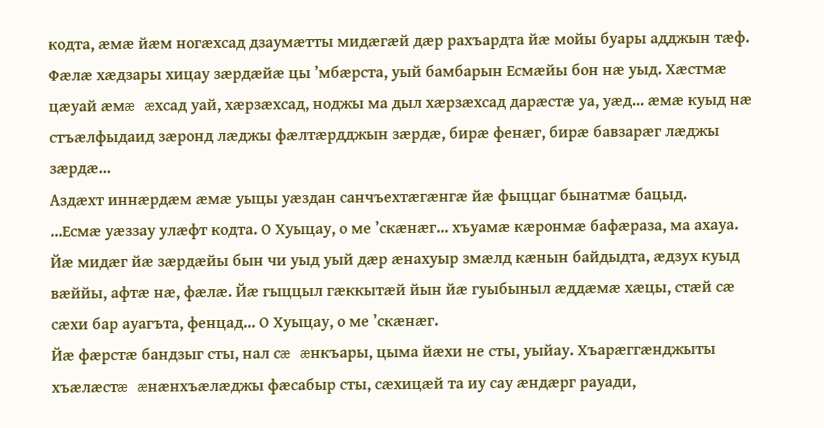кодта, æмæ йæм ногæхсад дзаумæтты мидæгæй дæр рахъардта йæ мойы буары адджын тæф. Фæлæ хæдзары хицау зæрдæйæ цы ’мбæрста, уый бамбарын Есмæйы бон нæ уыд. Хæстмæ цæуай æмæ æхсад уай, хæрзæхсад, ноджы ма дыл хæрзæхсад дарæстæ уа, уæд... æмæ куыд нæ стъæлфыдаид зæронд лæджы фæлтæрдджын зæрдæ, бирæ фенæг, бирæ бавзарæг лæджы зæрдæ...
Аздæхт иннæрдæм æмæ уыцы уæздан санчъехтæгæнгæ йæ фыццаг бынатмæ бацыд.
...Есмæ уæззау улæфт кодта. О Хуыцау, о ме ’скæнæг... хъуамæ кæронмæ бафæраза, ма ахауа. Йæ мидæг йæ зæрдæйы бын чи уыд уый дæр æнахуыр змæлд кæнын байдыдта, æдзух куыд вæййы, афтæ нæ, фæлæ. Йæ гыццыл гæккытæй йын йæ гуыбыныл æддæмæ хæцы, стæй сæ сæхи бар ауагъта, фенцад... О Хуыцау, о ме ’скæнæг.
Йæ фæрстæ бандзыг сты, нал сæ æнкъары, цыма йæхи не сты, уыйау. Хъарæггæнджыты хъæлæстæ æнæнхъæлæджы фæсабыр сты, сæхицæй та иу сау æндæрг рауади,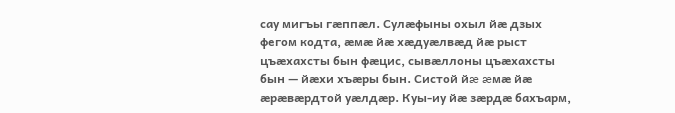сау мигъы гæппæл. Сулæфыны охыл йæ дзых фегом кодта, æмæ йæ хæдуæлвæд йæ рыст цъæхахсты бын фæцис, сывæллоны цъæхахсты бын — йæхи хъæры бын. Систой йæ æмæ йæ æрæвæрдтой уæлдæр. Куы-иу йæ зæрдæ бахъарм,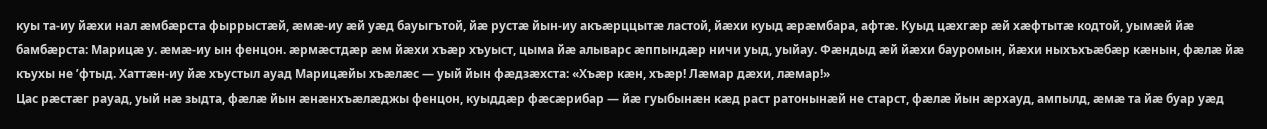куы та-иу йæхи нал æмбæрста фыррыстæй, æмæ-иу æй уæд бауыгътой, йæ рустæ йын-иу акъæрццытæ ластой, йæхи куыд æрæмбара, афтæ. Куыд цæхгæр æй хæфтытæ кодтой, уымæй йæ бамбæрста: Марицæ у. æмæ-иу ын фенцон. æрмæстдæр æм йæхи хъæр хъуыст, цыма йæ алыварс æппындæр ничи уыд, уыйау. Фæндыд æй йæхи бауромын, йæхи ныхъхъæбæр кæнын, фæлæ йæ къухы не ’фтыд. Хаттæн-иу йæ хъустыл ауад Марицæйы хъæлæс — уый йын фæдзæхста: «Хъæр кæн, хъæр! Лæмар дæхи, лæмар!»
Цас рæстæг рауад, уый нæ зыдта, фæлæ йын æнæнхъæлæджы фенцон, куыддæр фæсæрибар — йæ гуыбынæн кæд раст ратонынæй не старст, фæлæ йын æрхауд, ампылд, æмæ та йæ буар уæд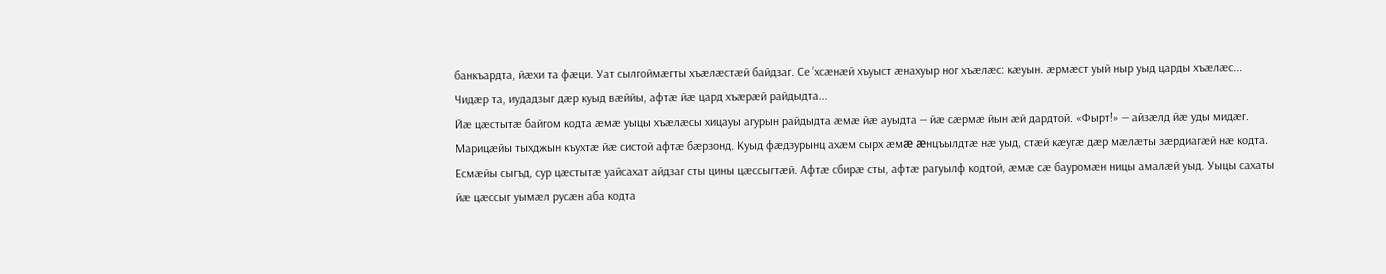банкъардта, йæхи та фæци. Уат сылгоймæгты хъæлæстæй байдзаг. Се ’хсæнæй хъуыст æнахуыр ног хъæлæс: кæуын. æрмæст уый ныр уыд царды хъæлæс...
Чидæр та, иудадзыг дæр куыд вæййы, афтæ йæ цард хъæрæй райдыдта...
Йæ цæстытæ байгом кодта æмæ уыцы хъæлæсы хицауы агурын райдыдта æмæ йæ ауыдта — йæ сæрмæ йын æй дардтой. «Фырт!» — айзæлд йæ уды мидæг. Марицæйы тыхджын къухтæ йæ систой афтæ бæрзонд. Куыд фæдзурынц ахæм сырх æмæ æнцъылдтæ нæ уыд, стæй кæугæ дæр мæлæты зæрдиагæй нæ кодта. Есмæйы сыгъд, сур цæстытæ уайсахат айдзаг сты цины цæссыгтæй. Афтæ сбирæ сты, афтæ рагуылф кодтой, æмæ сæ бауромæн ницы амалæй уыд. Уыцы сахаты йæ цæссыг уымæл русæн аба кодта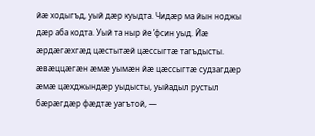йæ ходыгъд, уый дæр куыдта. Чидæр ма йын ноджы дæр аба кодта. Уый та ныр йе ’фсин уыд. Йæ æрдæгæхгæд цæстытæй цæссыгтæ тагъдысты. æвæццæгæн æмæ уымæн йæ цæссыгтæ судзагдæр æмæ цæхджындæр уыдысты, уыйадыл рустыл бæрæгдæр фæдтæ уагътой, —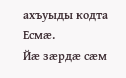ахъуыды кодта Есмæ.
Йæ зæрдæ сæм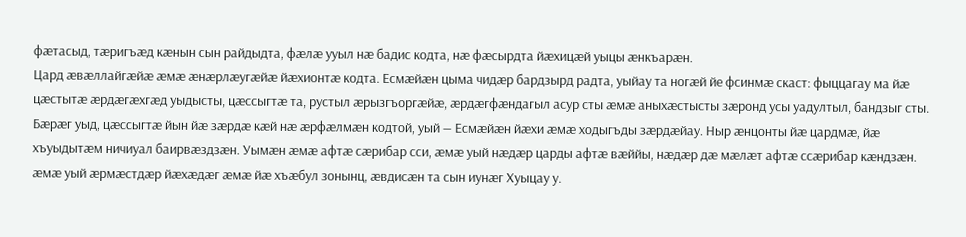фæтасыд, тæригъæд кæнын сын райдыдта, фæлæ ууыл нæ бадис кодта, нæ фæсырдта йæхицæй уыцы æнкъарæн.
Цард æвæллайгæйæ æмæ æнæрлæугæйæ йæхионтæ кодта. Есмæйæн цыма чидæр бардзырд радта, уыйау та ногæй йе фсинмæ скаст: фыццагау ма йæ цæстытæ æрдæгæхгæд уыдысты, цæссыгтæ та, рустыл æрызгъоргæйæ, æрдæгфæндагыл асур сты æмæ аныхæстысты зæронд усы уадултыл, бандзыг сты.
Бæрæг уыд, цæссыгтæ йын йæ зæрдæ кæй нæ æрфæлмæн кодтой, уый — Есмæйæн йæхи æмæ ходыгъды зæрдæйау. Ныр æнцонты йæ цардмæ, йæ хъуыдытæм ничиуал баирвæздзæн. Уымæн æмæ афтæ сæрибар сси, æмæ уый нæдæр царды афтæ вæййы, нæдæр дæ мæлæт афтæ ссæрибар кæндзæн. æмæ уый æрмæстдæр йæхæдæг æмæ йæ хъæбул зонынц, æвдисæн та сын иунæг Хуыцау у.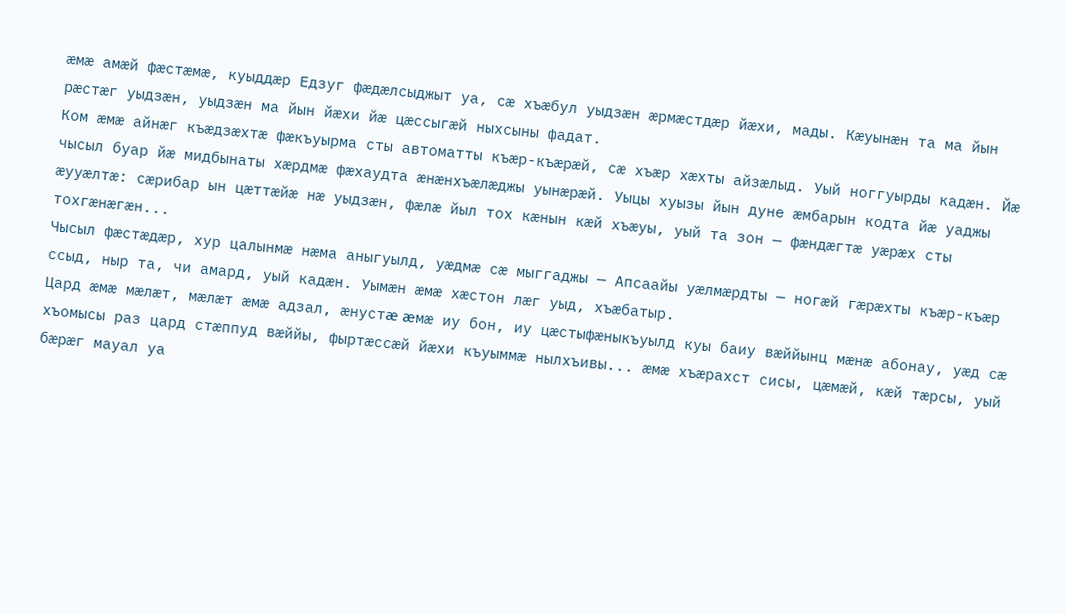æмæ амæй фæстæмæ, куыддæр Едзуг фæдæлсыджыт уа, сæ хъæбул уыдзæн æрмæстдæр йæхи, мады. Кæуынæн та ма йын рæстæг уыдзæн, уыдзæн ма йын йæхи йæ цæссыгæй ныхсыны фадат.
Ком æмæ айнæг къæдзæхтæ фæкъуырма сты автоматты къæр-къæрæй, сæ хъæр хæхты айзæлыд. Уый ноггуырды кадæн. Йæ чысыл буар йæ мидбынаты хæрдмæ фæхаудта æнæнхъæлæджы уынæрæй. Уыцы хуызы йын дуне æмбарын кодта йæ уаджы æууæлтæ: сæрибар ын цæттæйæ нæ уыдзæн, фæлæ йыл тох кæнын кæй хъæуы, уый та зон — фæндæгтæ уæрæх сты тохгæнæгæн...
Чысыл фæстæдæр, хур цалынмæ нæма аныгуылд, уæдмæ сæ мыггаджы — Апсаайы уæлмæрдты — ногæй гæрæхты къæр-къæр ссыд, ныр та, чи амард, уый кадæн. Уымæн æмæ хæстон лæг уыд, хъæбатыр.
Цард æмæ мæлæт, мæлæт æмæ адзал, æнустæ æмæ иу бон, иу цæстыфæныкъуылд куы баиу вæййынц мæнæ абонау, уæд сæ хъомысы раз цард стæппуд вæййы, фыртæссæй йæхи къуыммæ нылхъивы... æмæ хъæрахст сисы, цæмæй, кæй тæрсы, уый бæрæг мауал уа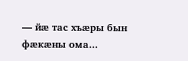— йæ тас хъæры бын фæкæны ома...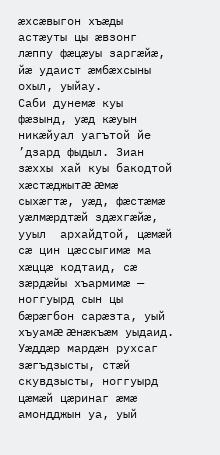æхсæвыгон хъæды астæуты цы æвзонг лæппу фæцæуы заргæйæ, йæ удаист æмбæхсыны охыл, уыйау.
Саби дунемæ куы фæзынд, уæд кæуын никæйуал уагътой йе ’дзард фыдыл. Зиан зæххы хай куы бакодтой хæстæджытæ æмæ сыхæгтæ, уæд, фæстæмæ уæлмæрдтæй здæхгæйæ, ууыл  архайдтой, цæмæй сæ цин цæссыгимæ ма хæццæ кодтаид, сæ зæрдæйы хъармимæ — ноггуырд сын цы бæрæгбон сарæзта, уый хъуамæ æнæкъæм уыдаид. Уæддæр мардæн рухсаг зæгъдзысты, стæй скувдзысты, ноггуырд цæмæй цæринаг æмæ амондджын уа, уый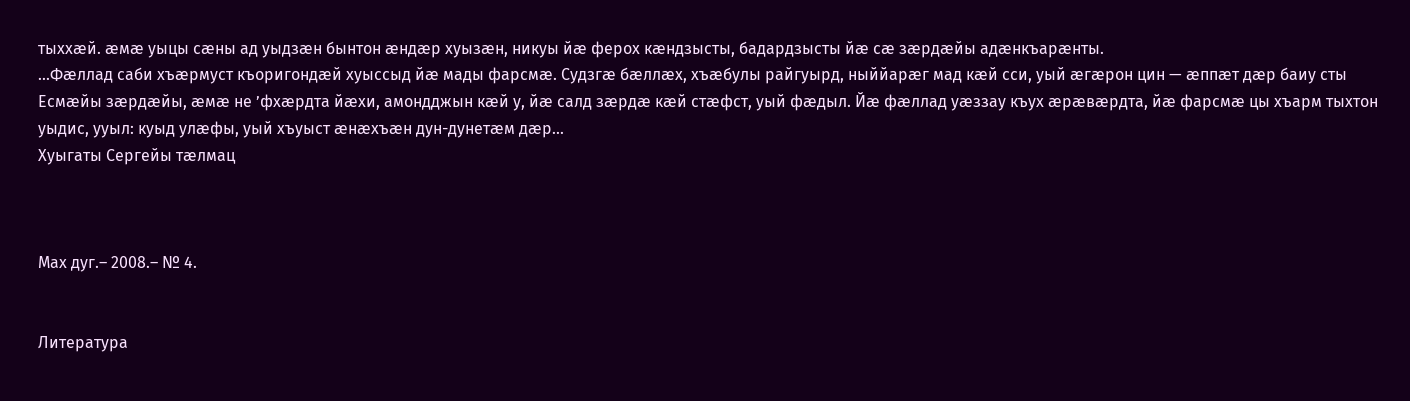тыххæй. æмæ уыцы сæны ад уыдзæн бынтон æндæр хуызæн, никуы йæ ферох кæндзысты, бадардзысты йæ сæ зæрдæйы адæнкъарæнты.
...Фæллад саби хъæрмуст къоригондæй хуыссыд йæ мады фарсмæ. Судзгæ бæллæх, хъæбулы райгуырд, ныййарæг мад кæй сси, уый æгæрон цин — æппæт дæр баиу сты Есмæйы зæрдæйы, æмæ не ’фхæрдта йæхи, амондджын кæй у, йæ салд зæрдæ кæй стæфст, уый фæдыл. Йæ фæллад уæззау къух æрæвæрдта, йæ фарсмæ цы хъарм тыхтон уыдис, ууыл: куыд улæфы, уый хъуыст æнæхъæн дун-дунетæм дæр...
Хуыгаты Сергейы тæлмац



Мах дуг.– 2008.– № 4.


Литература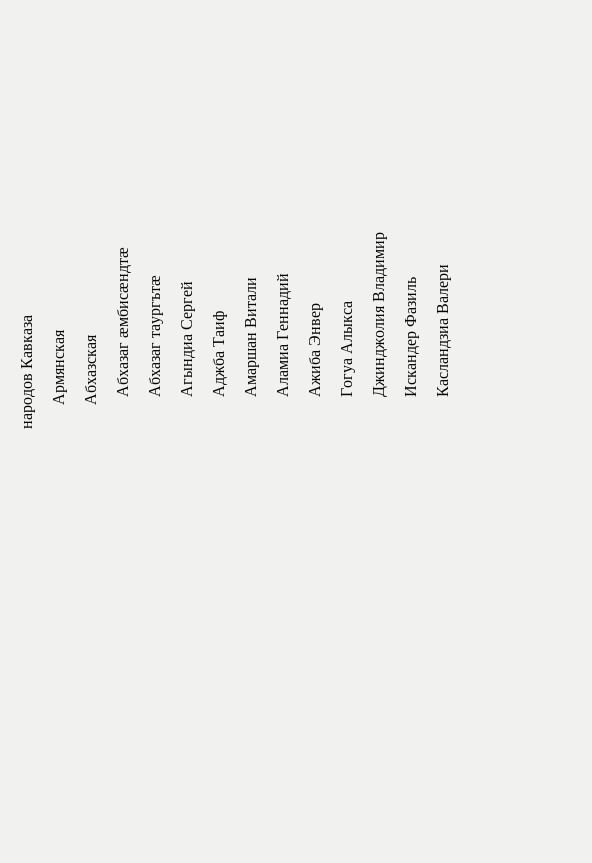народов Кавказа
      Армянская
      Абхазская
        Абхазаг æмбисæндтæ
        Абхазаг таургътæ
        Агындиа Сергей
        Аджба Таиф
        Амаршан Витали
        Аламиа Геннадий
        Ажиба Энвер
        Гогуа Алыкса
        Джинджолия Владимир
        Искандер Фазиль
        Касландзиа Валери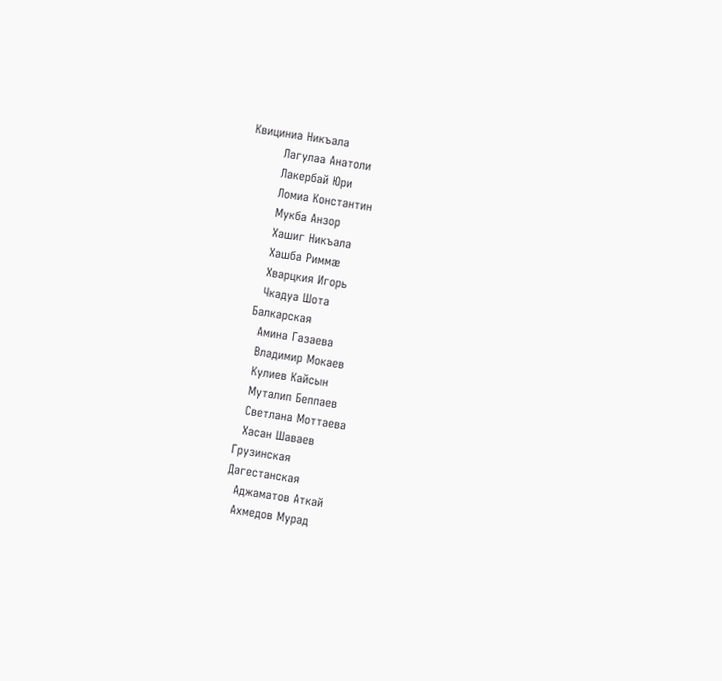Квициниа Никъала
        Лагулаа Анатоли
        Лакербай Юри
        Ломиа Константин
        Мукба Анзор
        Хашиг Никъала
        Хашба Риммæ
        Хварцкия Игорь
        Чкадуа Шота
      Балкарская
        Амина Газаева
        Владимир Мокаев
        Кулиев Кайсын
        Муталип Беппаев
        Светлана Моттаева
        Хасан Шаваев
      Грузинская
      Дагестанская
        Аджаматов Аткай
        Ахмедов Мурад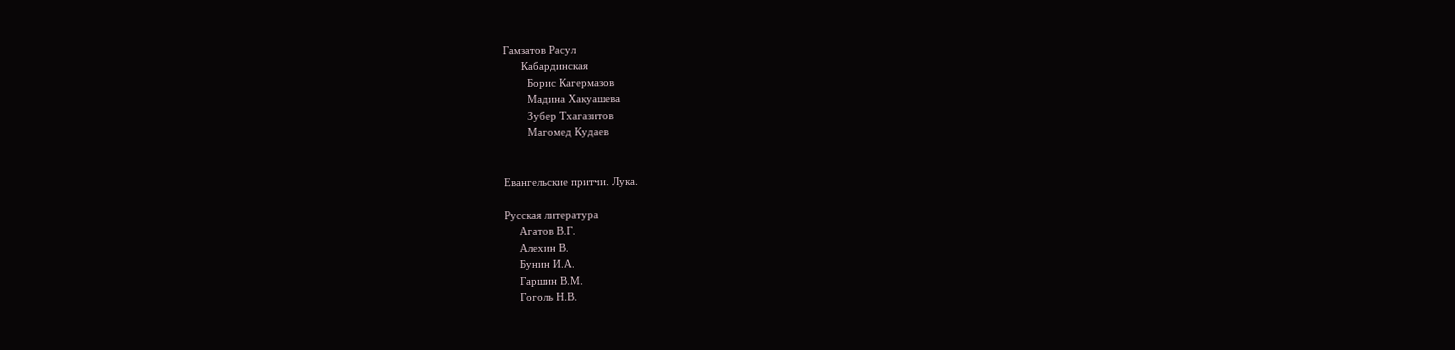Гамзатов Расул
      Кабардинская
        Борис Кагермазов
        Мадина Хакуашева
        Зубер Тхагазитов
        Магомед Кудаев


Евангельские притчи. Лука.

Русская литература
     Агатов В.Г.
     Алехин В.
     Бунин И.А.
     Гаршин В.М.
     Гоголь Н.В.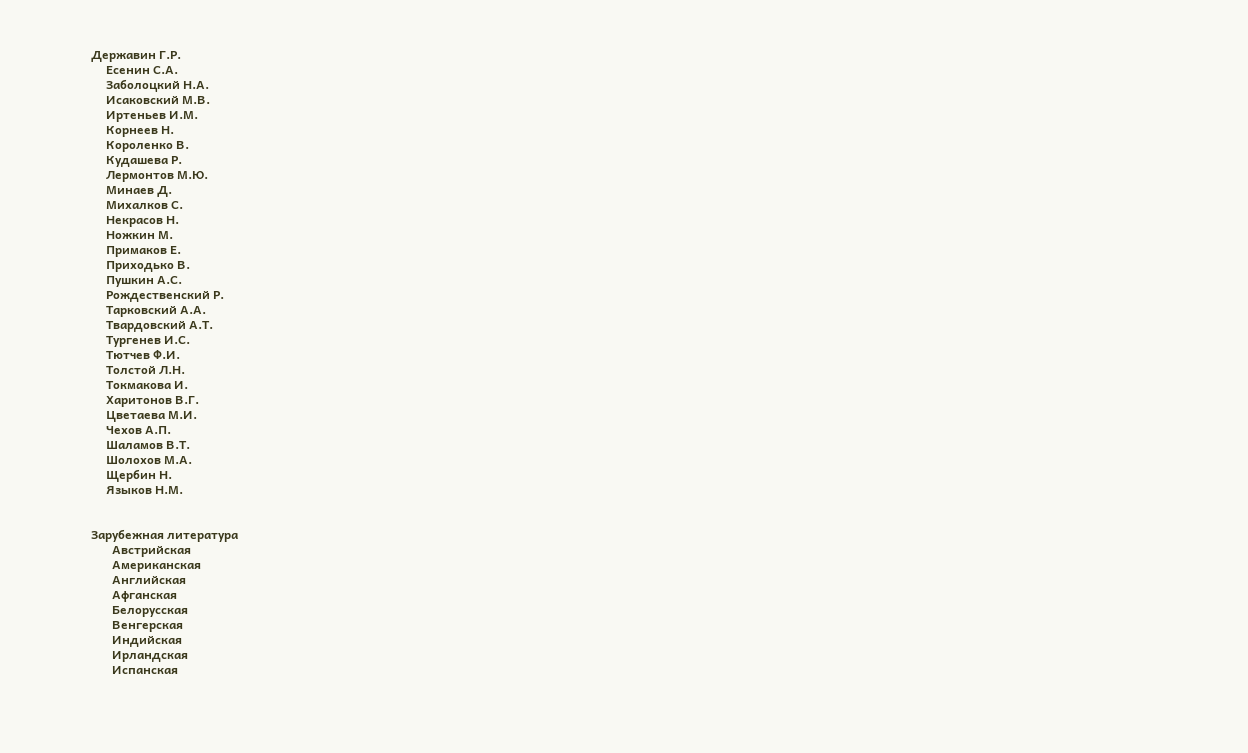Державин Г.Р.
     Есенин С.А.
     Заболоцкий Н.А.
     Исаковский М.В.
     Иртеньев И.М.
     Корнеев Н.
     Короленко В.
     Кудашева Р.
     Лермонтов М.Ю.
     Минаев Д.
     Михалков С.
     Некрасов Н.
     Ножкин М.
     Примаков Е.
     Приходько В.
     Пушкин А.С.
     Рождественский Р.
     Тарковский А.А.
     Твардовский А.Т.
     Тургенев И.С.
     Тютчев Ф.И.
     Толстой Л.Н.
     Токмакова И.
     Харитонов В.Г.
     Цветаева М.И.
     Чехов А.П.
     Шаламов В.Т.
     Шолохов М.А.
     Щербин Н.
     Языков Н.М.


Зарубежная литература
       Австрийская
       Американская
       Английская
       Афганская
       Белорусская
       Венгерская
       Индийская
       Ирландская
       Испанская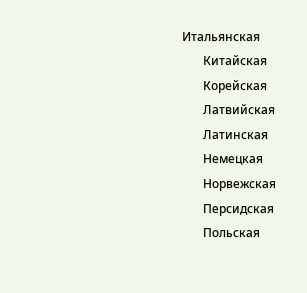Итальянская
       Китайская
       Корейская
       Латвийская
       Латинская
       Немецкая
       Норвежская
       Персидская
       Польская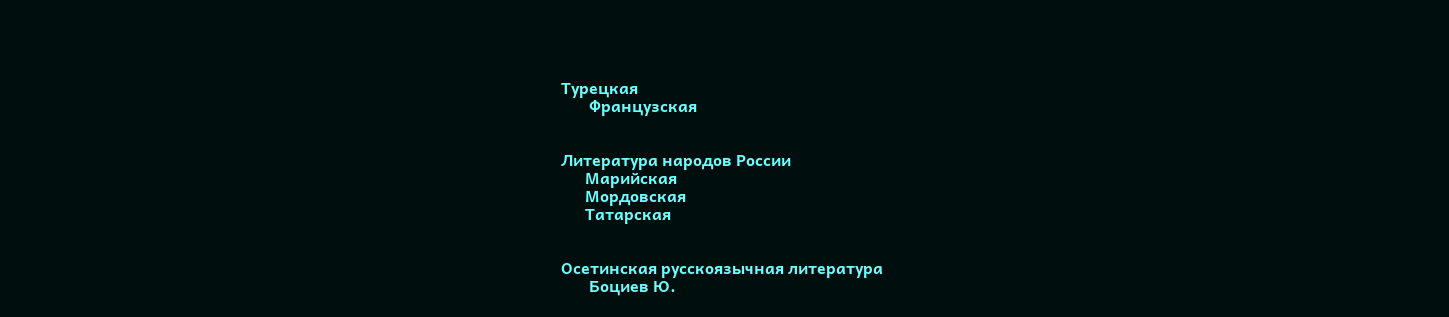Турецкая
       Французская


Литература народов России
      Марийская
      Мордовская
      Татарская


Осетинская русскоязычная литература
       Боциев Ю.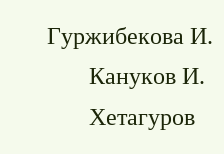Гуржибекова И.
       Кануков И.
       Хетагуров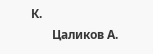К.
       Цаликов А.